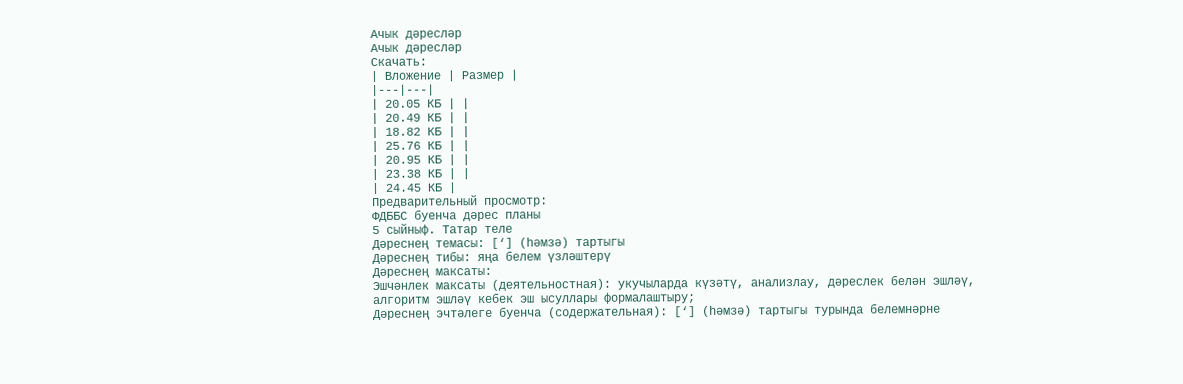Ачык дәресләр
Ачык дәресләр
Скачать:
| Вложение | Размер |
|---|---|
| 20.05 КБ | |
| 20.49 КБ | |
| 18.82 КБ | |
| 25.76 КБ | |
| 20.95 КБ | |
| 23.38 КБ | |
| 24.45 КБ |
Предварительный просмотр:
ФДББС буенча дәрес планы
5 сыйныф. Татар теле
Дәреснең темасы: [‘] (һәмзә) тартыгы
Дәреснең тибы: яңа белем үзләштерү
Дәреснең максаты:
Эшчәнлек максаты (деятельностная): укучыларда күзәтү, анализлау, дәреслек белән эшләү, алгоритм эшләү кебек эш ысуллары формалаштыру;
Дәреснең эчтәлеге буенча (содержательная): [‘] (һәмзә) тартыгы турында белемнәрне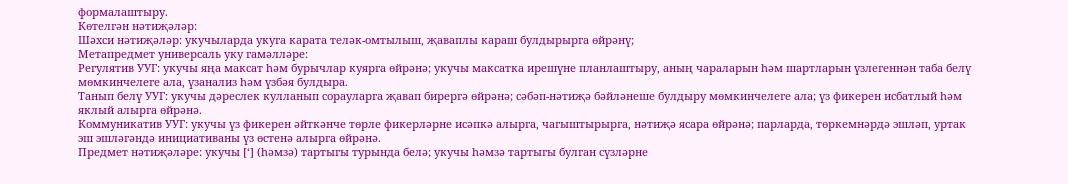формалаштыру.
Көтелгән нәтиҗәләр:
Шәхси нәтиҗәләр: укучыларда укуга карата теләк-омтылыш, җаваплы караш булдырырга өйрәнү;
Метапредмет универсаль уку гамәлләре:
Регулятив УУГ: укучы яңа максат һәм бурычлар куярга өйрәнә; укучы максатка ирешүне планлаштыру, аның чараларын һәм шартларын үзлегеннән таба белү мөмкинчелеге ала, үзанализ һәм үзбәя булдыра.
Танып белү УУГ: укучы дәреслек кулланып сорауларга җавап бирергә өйрәнә; сәбәп-нәтиҗә бәйләнеше булдыру мөмкинчелеге ала; үз фикерен исбатлый һәм яклый алырга өйрәнә.
Коммуникатив УУГ: укучы үз фикерен әйткәнче төрле фикерләрне исәпкә алырга, чагыштырырга, нәтиҗә ясара өйрәнә; парларда, төркемнәрдә эшләп, уртак эш эшләгәндә инициативаны үз өстенә алырга өйрәнә.
Предмет нәтиҗәләре: укучы [‘] (һәмзә) тартыгы турында белә; укучы һәмзә тартыгы булган сүзләрне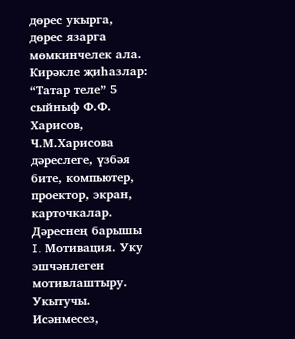дөрес укырга, дөрес язарга мөмкинчелек ала.
Кирәкле җиһазлар: “Татар теле” 5 сыйныф Ф.Ф. Харисов, Ч.М.Харисова дәреслеге, үзбәя бите, компьютер, проектор, экран, карточкалар.
Дәреснең барышы
I. Мотивация. Уку эшчәнлеген мотивлаштыру.
Укытучы. Исәнмесез,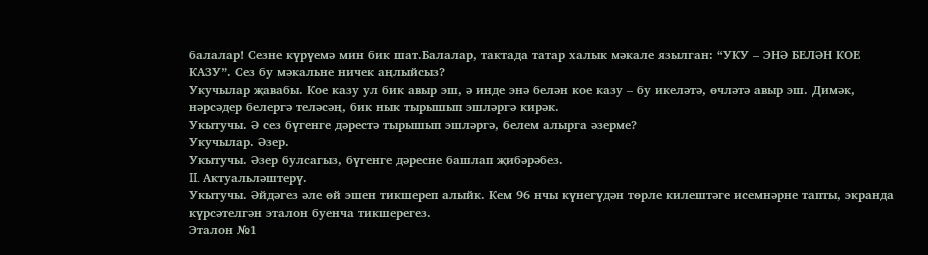балалар! Сезне күрүемә мин бик шат.Балалар, тактада татар халык мәкале язылган: “УКУ – ЭНӘ БЕЛӘН КОЕ КАЗУ”. Сез бу мәкальне ничек аңлыйсыз?
Укучылар җавабы. Кое казу ул бик авыр эш, ә инде энә белән кое казу – бу икеләтә, өчләтә авыр эш. Димәк, нәрсәдер белергә теләсәң, бик нык тырышып эшләргә кирәк.
Укытучы. Ә сез бүгенге дәрестә тырышып эшләргә, белем алырга әзерме?
Укучылар. Әзер.
Укытучы. Әзер булсагыз, бүгенге дәресне башлап җибәрәбез.
II. Актуальләштерү.
Укытучы. Әйдәгез әле өй эшен тикшереп алыйк. Кем 96 нчы күнегүдән төрле килештәге исемнәрне тапты, экранда күрсәтелгән эталон буенча тикшерегез.
Эталон №1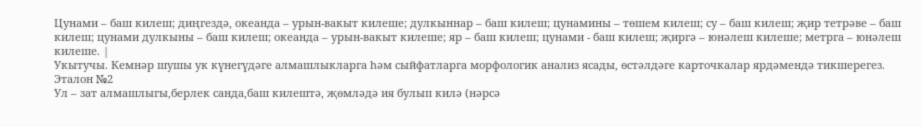Цунами – баш килеш; диңгездә, океанда – урын-вакыт килеше; дулкыннар – баш килеш; цунамины – төшем килеш; су – баш килеш; җир тетрәве – баш килеш; цунами дулкыны – баш килеш; океанда – урын-вакыт килеше; яр – баш килеш; цунами - баш килеш; җиргә – юнәлеш килеше; метрга – юнәлеш килеше. |
Укытучы. Кемнәр шушы ук күнегүдәге алмашлыкларга һәм сыйфатларга морфологик анализ ясады, өстәлдәге карточкалар ярдәмендә тикшерегез.
Эталон №2
Ул – зат алмашлыгы,берлек санда,баш килештә, җөмләдә ия булып килә (нәрсә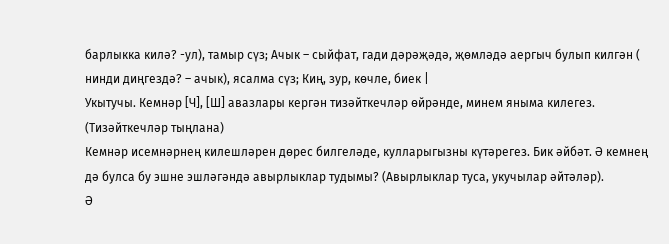барлыкка килә? -ул), тамыр сүз; Ачык – сыйфат, гади дәрәҗәдә, җөмләдә аергыч булып килгән ( нинди диңгездә? – ачык), ясалма сүз; Киң, зур, көчле, биек |
Укытучы. Кемнәр [Ч], [Ш] авазлары кергән тизәйткечләр өйрәнде, минем яныма килегез. (Тизәйткечләр тыңлана)
Кемнәр исемнәрнең килешләрен дөрес билгеләде, кулларыгызны күтәрегез. Бик әйбәт. Ә кемнең дә булса бу эшне эшләгәндә авырлыклар тудымы? (Авырлыклар туса, укучылар әйтәләр).
Ә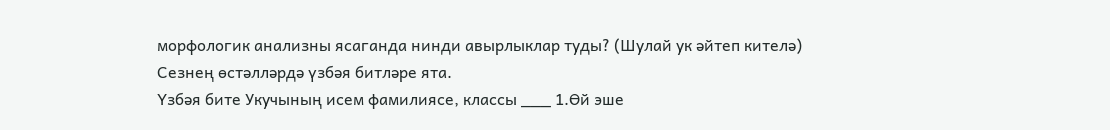морфологик анализны ясаганда нинди авырлыклар туды? (Шулай ук әйтеп кителә)
Сезнең өстәлләрдә үзбәя битләре ята.
Үзбәя бите Укучының исем фамилиясе, классы ___ 1.Өй эше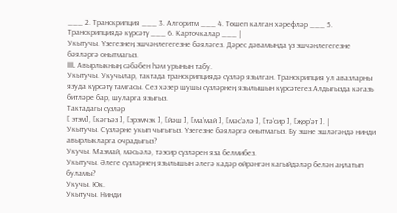___ 2. Транскрипция ___ 3. Алгоритм ___ 4. Төшеп калган хәрефләр ___ 5. Транскрипциядә күрсәтү ___ 6. Карточкалар ___ |
Укытучы. Үзегезнең эшчәнлегегезне бәяләгез. Дәрес дәвамында үз эшчәнлегегезне бәяләргә онытмагыз.
III. Авырлыкның сәбәбен һәм урынын табу.
Укытучы. Укучылар, тактада транскрипциядә сүзләр язылган. Транскрипция ул авазларны язуда күрсәтү тамгасы. Сез хәзер шушы сүзләрнең язылышын күрсәтегез.Алдыгызда кәгазь битләре бар, шуларга языгыз.
Тактадагы сүзләр
[ этэм], [кәгъәз ], [эрэмчэк ], [йәш ], [ма’май ], [мәс’әлә ], [тә’сир ], [җөр’әт ]. |
Укытучы. Сүзләрне укып чыгыгыз. Үзегезне бәяләргә онытмагыз. Бу эшне эшләгәндә нинди авырлыкларга очрадыгыз?
Укучы. Маэмай, мәсьәлә, тәэсир сүзләрен яза белмибез.
Укытучы. Әлеге сүзләрнең язылышын әлегә кадәр өйрәнгән кагыйдәләр белән аңлатып буламы?
Укучы. Юк.
Укытучы. Нинди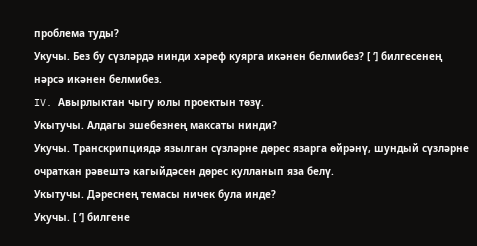проблема туды?
Укучы. Без бу сүзләрдә нинди хәреф куярга икәнен белмибез? [ ‘] билгесенең нәрсә икәнен белмибез.
IV. Авырлыктан чыгу юлы проектын төзү.
Укытучы. Алдагы эшебезнең максаты нинди?
Укучы. Транскрипциядә язылган сүзләрне дөрес язарга өйрәнү, шундый сүзләрне очраткан рәвештә кагыйдәсен дөрес кулланып яза белү.
Укытучы. Дәреснең темасы ничек була инде?
Укучы. [ ‘] билгене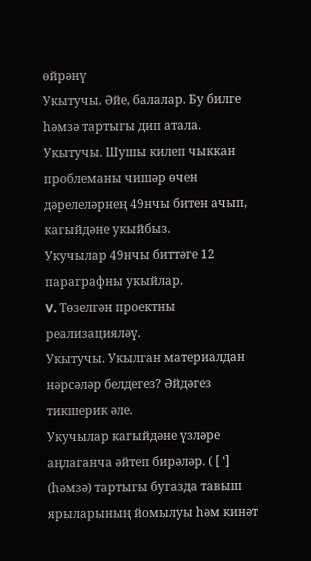өйрәнү
Укытучы. Әйе, балалар. Бу билге һәмзә тартыгы дип атала.
Укытучы. Шушы килеп чыккан проблеманы чишәр өчен дәрелеләрнең 49нчы битен ачып, кагыйдәне укыйбыз.
Укучылар 49нчы биттәге 12 параграфны укыйлар.
V. Төзелгән проектны реализацияләү.
Укытучы. Укылган материалдан нәрсәләр белдегез? Әйдәгез тикшерик әле.
Укучылар кагыйдәне үзләре аңлаганча әйтеп бирәләр. ( [ ‘] (һәмзә) тартыгы бугазда тавыш ярыларының йомылуы һәм кинәт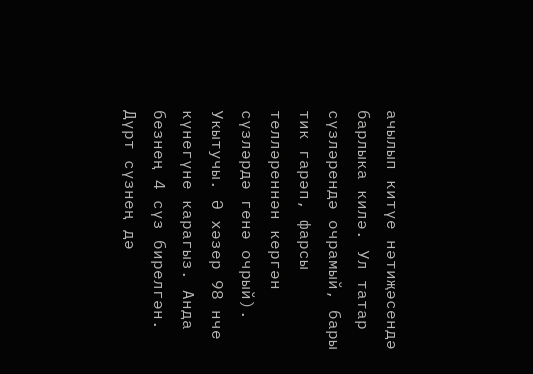ачылып китүе нәтиҗәсендә барлыка килә. Ул татар сүзләрендә очрамый, бары тик гарәп, фарсы телләреннән кергән сүзләрдә генә очрый).
Укытучы. Ә хәзер 98 нче күнегүне карагыз. Анда безнең 4 сүз бирелгән. Дүрт сүзнең дә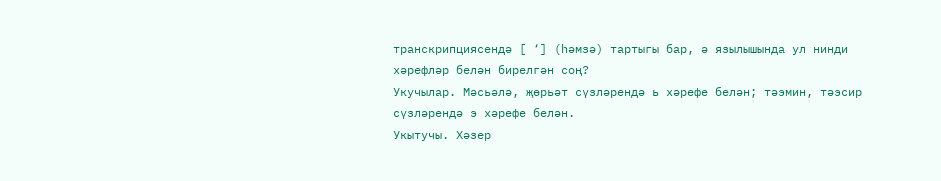транскрипциясендә [ ‘] (һәмзә) тартыгы бар, ә язылышында ул нинди хәрефләр белән бирелгән соң?
Укучылар. Мәсьәлә, җөрьәт сүзләрендә ь хәрефе белән; тәэмин, тәэсир сүзләрендә э хәрефе белән.
Укытучы. Хәзер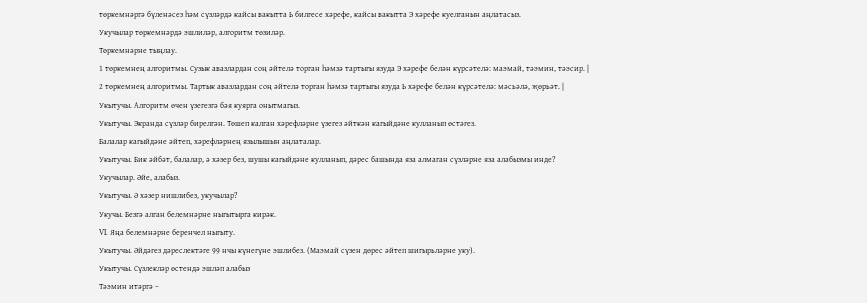төркемнәргә бүленәсез һәм сүзләрдә кайсы вакытта Ь билгесе хәрефе, кайсы вакытта Э хәрефе куелганын аңлатасыз.
Укучылар төркемнәрдә эшлиләр, алгоритм төзиләр.
Төркемнәрне тыңлау.
1 төркемнең алгоритмы. Сузык авазлардан соң әйтелә торган һәмзә тартыгы язуда Э хәрефе белән күрсәтелә: маэмай, тәэмин, тәэсир. |
2 төркемнең алгоритмы. Тартык авазлардан соң әйтелә торган һәмзә тартыгы язуда Ь хәрефе белән күрсәтелә: мәсьәлә, җөрьәт. |
Укытучы. Алгоритм өчен үзегезгә бәя куярга онытмагыз.
Укытучы. Экранда сүзләр бирелгән. Төшеп калган хәрефләрне үзегез әйткән кагыйдәне кулланып өстәгез.
Балалар кагыйдәне әйтеп, хәрефләрнең язылышын аңлаталар.
Укытучы. Бик әйбәт, балалар, ә хәзер без, шушы кагыйдәне кулланып, дәрес башында яза алмаган сүзләрне яза алабызмы инде?
Укучылар. Әйе, алабыз.
Укытучы. Ә хәзер нишлибез, укучылар?
Укучы. Безгә алган белемнәрне ныгытырга кирәк.
VI. Яңа белемнәрне беренчел ныгыту.
Укытучы. Әйдәгез дәреслектәге 99 нчы күнегүне эшлибез. (Маэмай сүзен дөрес әйтеп шигырьләрне уку).
Укытучы. Сүзлекләр өстендә эшләп алабыз
Тәэмин итәргә –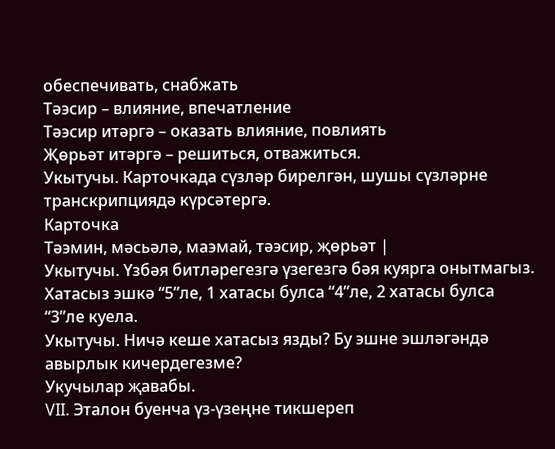обеспечивать, снабжать
Тәэсир – влияние, впечатление
Тәэсир итәргә – оказать влияние, повлиять
Җөрьәт итәргә – решиться, отважиться.
Укытучы. Карточкада сүзләр бирелгән, шушы сүзләрне транскрипциядә күрсәтергә.
Карточка
Тәэмин, мәсьәлә, маэмай, тәэсир, җөрьәт |
Укытучы. Үзбәя битләрегезгә үзегезгә бәя куярга онытмагыз. Хатасыз эшкә “5”ле, 1 хатасы булса “4”ле, 2 хатасы булса “3”ле куела.
Укытучы. Ничә кеше хатасыз язды? Бу эшне эшләгәндә авырлык кичердегезме?
Укучылар җавабы.
VII. Эталон буенча үз-үзеңне тикшереп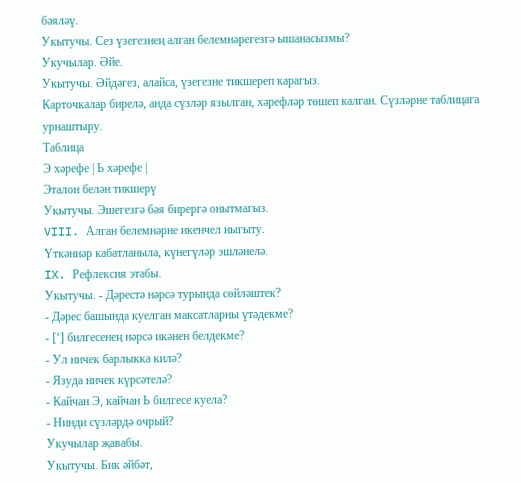бәяләү.
Укытучы. Сез үзегезнең алган белемнәрегезгә ышанасызмы?
Укучылар. Әйе.
Укытучы. Әйдәгез, алайса, үзегезне тикшереп карагыз.
Карточкалар бирелә, анда сүзләр язылган, хәрефләр төшеп калган. Сүзләрне таблицага урнаштыру.
Таблица
Э хәрефе | Ь хәрефе |
Эталон белән тикшерү
Укытучы. Эшегезгә бәя бирергә онытмагыз.
VIII. Алган белемнәрне икенчел ныгыту.
Үткәннәр кабатланыла, күнегүләр эшләнелә.
IX. Рефлексия этабы.
Укытучы. - Дәрестә нәрсә турында сөйләштек?
- Дәрес башында куелган максатларны үтәдекме?
- [‘] билгесенең нәрсә икәнен белдекме?
- Ул ничек барлыкка килә?
- Язуда ничек күрсәтелә?
- Кайчан Э, кайчан Ь билгесе куела?
- Нинди сүзләрдә очрый?
Укучылар җавабы.
Укытучы. Бик әйбәт,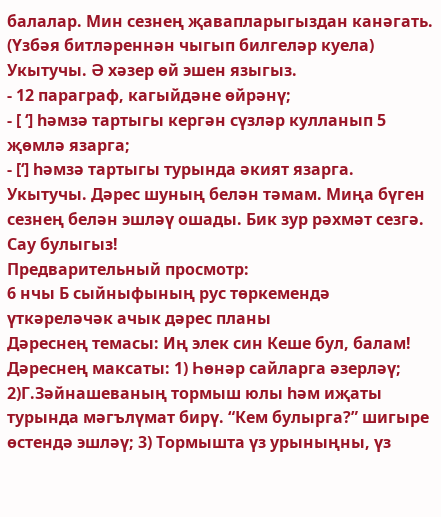балалар. Мин сезнең җавапларыгыздан канәгать. (Үзбәя битләреннән чыгып билгеләр куела)
Укытучы. Ә хәзер өй эшен языгыз.
- 12 параграф, кагыйдәне өйрәнү;
- [ ‘] һәмзә тартыгы кергән сүзләр кулланып 5 җөмлә язарга;
- [‘] һәмзә тартыгы турында әкият язарга.
Укытучы. Дәрес шуның белән тәмам. Миңа бүген сезнең белән эшләү ошады. Бик зур рәхмәт сезгә. Сау булыгыз!
Предварительный просмотр:
6 нчы Б сыйныфының рус төркемендә үткәреләчәк ачык дәрес планы
Дәреснең темасы: Иң элек син Кеше бул, балам!
Дәреснең максаты: 1) Һөнәр сайларга әзерләү; 2)Г.Зәйнашеваның тормыш юлы һәм иҗаты турында мәгълүмат бирү. “Кем булырга?” шигыре өстендә эшләү; 3) Тормышта үз урыныңны, үз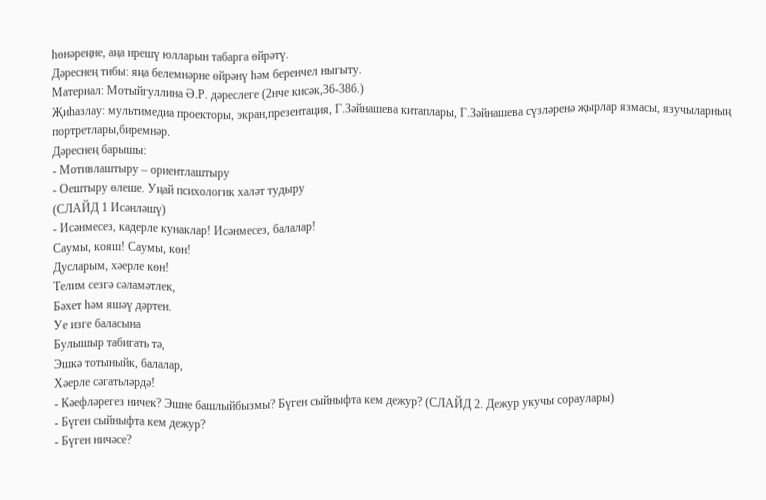һөнәреңне, аңа ирешү юлларын табарга өйрәтү.
Дәреснең тибы: яңа белемнәрне өйрәнү һәм беренчел ныгыту.
Материал: Мотыйгуллина Ә.Р. дәреслеге (2нче кисәк,36-38б.)
Җиһазлау: мультимедиа проекторы, экран,презентация, Г.Зәйнашева китаплары, Г.Зәйнашева сүзләренә җырлар язмасы, язучыларның портретлары,биремнәр.
Дәреснең барышы:
- Мотивлаштыру – ориентлаштыру
- Оештыру өлеше. Уңай психологик халәт тудыру
(СЛАЙД 1 Исәнләшү)
- Исәнмесез, кадерле кунаклар! Исәнмесез, балалар!
Саумы, кояш! Саумы, көн!
Дусларым, хәерле көн!
Телим сезгә сәламәтлек,
Бәхет һәм яшәү дәртен.
Уе изге баласына
Булышыр табигать тә,
Эшкә тотыныйк, балалар,
Хәерле сәгатьләрдә!
- Кәефләрегез ничек? Эшне башлыйбызмы? Бүген сыйныфта кем дежур? (СЛАЙД 2. Дежур укучы сораулары)
- Бүген сыйныфта кем дежур?
- Бүген ничәсе?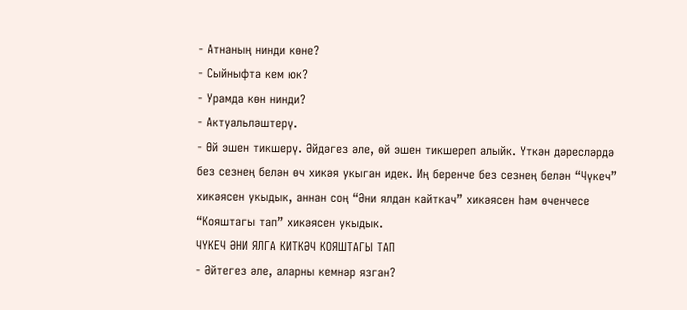- Атнаның нинди көне?
- Сыйныфта кем юк?
- Урамда көн нинди?
- Актуальләштерү.
- Өй эшен тикшерү. Әйдәгез әле, өй эшен тикшереп алыйк. Үткән дәресләрдә без сезнең белән өч хикәя укыган идек. Иң беренче без сезнең белән “Чүкеч” хикәясен укыдык, аннан соң “Әни ялдан кайткач” хикәясен һәм өченчесе “Кояштагы тап” хикәясен укыдык.
ЧҮКЕЧ ӘНИ ЯЛГА КИТКӘЧ КОЯШТАГЫ ТАП
- Әйтегез әле, аларны кемнәр язган?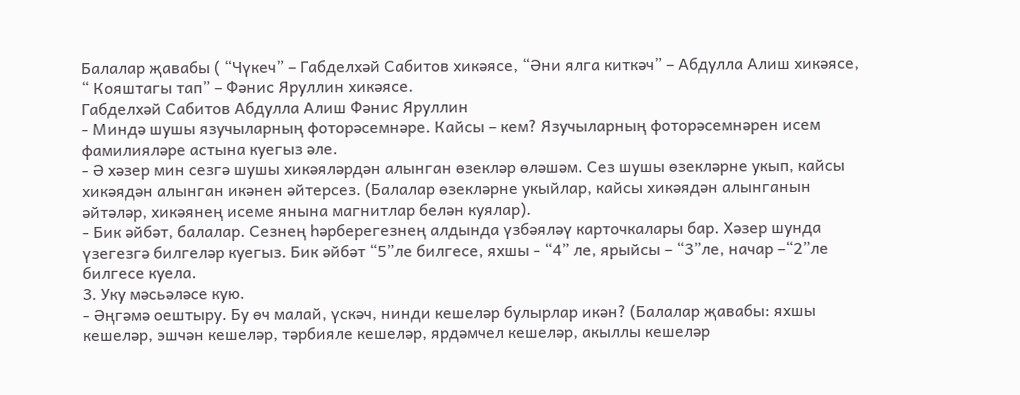Балалар җавабы ( “Чүкеч” – Габделхәй Сабитов хикәясе, “Әни ялга киткәч” – Абдулла Алиш хикәясе, “ Кояштагы тап” – Фәнис Яруллин хикәясе.
Габделхәй Сабитов Абдулла Алиш Фәнис Яруллин
- Миндә шушы язучыларның фоторәсемнәре. Кайсы – кем? Язучыларның фоторәсемнәрен исем фамилияләре астына куегыз әле.
- Ә хәзер мин сезгә шушы хикәяләрдән алынган өзекләр өләшәм. Сез шушы өзекләрне укып, кайсы хикәядән алынган икәнен әйтерсез. (Балалар өзекләрне укыйлар, кайсы хикәядән алынганын әйтәләр, хикәянең исеме янына магнитлар белән куялар).
- Бик әйбәт, балалар. Сезнең һәрберегезнең алдында үзбәяләү карточкалары бар. Хәзер шунда үзегезгә билгеләр куегыз. Бик әйбәт “5”ле билгесе, яхшы - “4” ле, ярыйсы – “3”ле, начар –“2”ле билгесе куела.
3. Уку мәсьәләсе кую.
- Әңгәмә оештыру. Бу өч малай, үскәч, нинди кешеләр булырлар икән? (Балалар җавабы: яхшы кешеләр, эшчән кешеләр, тәрбияле кешеләр, ярдәмчел кешеләр, акыллы кешеләр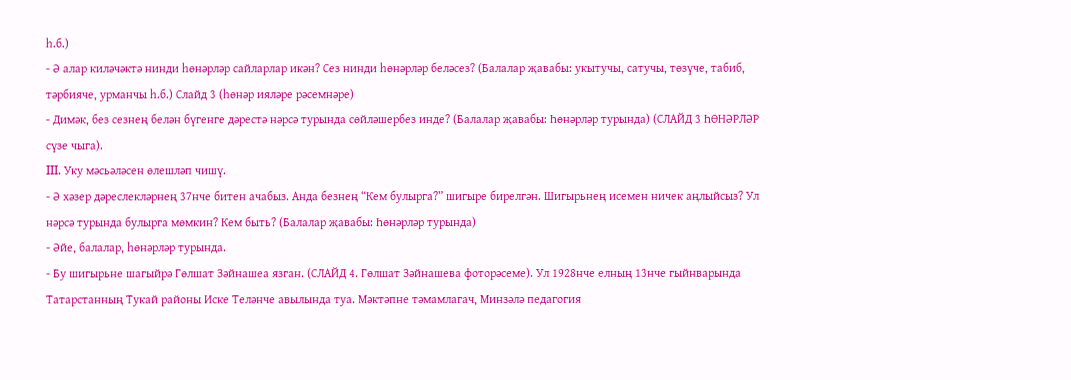һ.б.)
- Ә алар киләчәктә нинди һөнәрләр сайларлар икән? Сез нинди һөнәрләр беләсез? (Балалар җавабы: укытучы, сатучы, төзүче, табиб, тәрбияче, урманчы һ.б.) Слайд 3 (һөнәр ияләре рәсемнәре)
- Димәк, без сезнең белән бүгенге дәрестә нәрсә турында сөйләшербез инде? (Балалар җавабы: Һөнәрләр турында) (СЛАЙД 3 ҺӨНӘРЛӘР сүзе чыга).
III. Уку мәсьәләсен өлешләп чишү.
- Ә хәзер дәреслекләрнең 37нче битен ачабыз. Анда безнең “Кем булырга?” шигыре бирелгән. Шигырьнең исемен ничек аңлыйсыз? Ул нәрсә турында булырга мөмкин? Кем быть? (Балалар җавабы: Һөнәрләр турында)
- Әйе, балалар, һөнәрләр турында.
- Бу шигырьне шагыйрә Гөлшат Зәйнашеа язган. (СЛАЙД 4. Гөлшат Зәйнашева фоторәсеме). Ул 1928нче елның 13нче гыйнварында Татарстанның Тукай районы Иске Теләнче авылында туа. Мәктәпне тәмамлагач, Минзәлә педагогия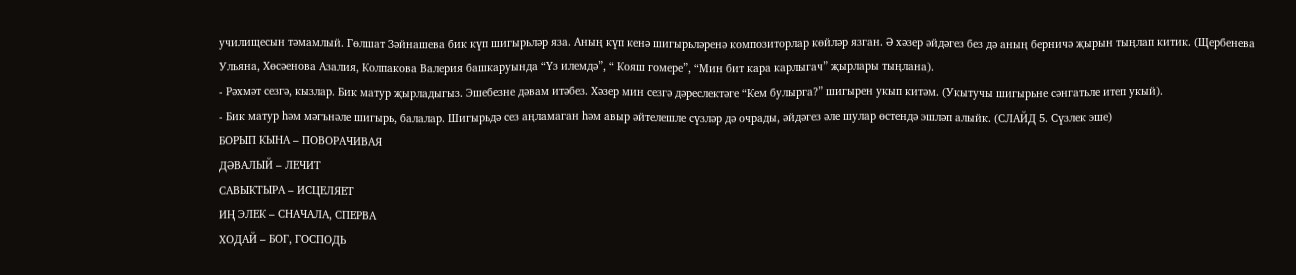училищесын тәмамлый. Гөлшат Зәйнашева бик күп шигырьләр яза. Аның күп кенә шигырьләренә композиторлар көйләр язган. Ә хәзер әйдәгез без дә аның берничә җырын тыңлап китик. (Щербенева Ульяна, Хөсәенова Азалия, Колпакова Валерия башкаруында “Үз илемдә”, “ Кояш гомере”, “Мин бит кара карлыгач” җырлары тыңлана).
- Рәхмәт сезгә, кызлар. Бик матур җырладыгыз. Эшебезне дәвам итәбез. Хәзер мин сезгә дәреслектәге “Кем булырга?” шигырен укып китәм. (Укытучы шигырьне сәнгатьле итеп укый).
- Бик матур һәм мәгънәле шигырь, балалар. Шигырьдә сез аңламаган һәм авыр әйтелешле сүзләр дә очрады, әйдәгез әле шулар өстендә эшләп алыйк. (СЛАЙД 5. Сүзлек эше)
БОРЫП КЫНА – ПОВОРАЧИВАЯ
ДӘВАЛЫЙ – ЛЕЧИТ
САВЫКТЫРА – ИСЦЕЛЯЕТ
ИҢ ЭЛЕК – СНАЧАЛА, СПЕРВА
ХОДАЙ – БОГ, ГОСПОДЬ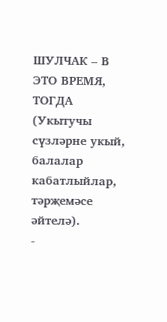ШУЛЧАК – В ЭТО ВРЕМЯ, ТОГДА
(Укытучы сүзләрне укый, балалар кабатлыйлар, тәрҗемәсе әйтелә).
-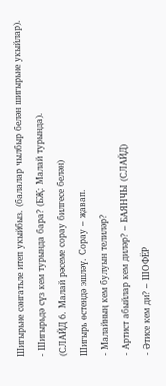Шигырьне сәнгатьле итеп укыйбыз. (балалар чылбыр белән шигырьне укыйлар).
- Шигырьдә сүз кем турында бара? (БҖ: Малай турында).
(СЛАЙД 6. Малай рәсеме сорау билгесе белән)
Шигырь өстендә эшләү. Сорау – җавап.
- Малайның кем булуын телиләр?
- Артист абыйлар кем диләр? – БАЯНЧЫ (СЛАЙД)
- Әтисе кем ди? – ШОФЁР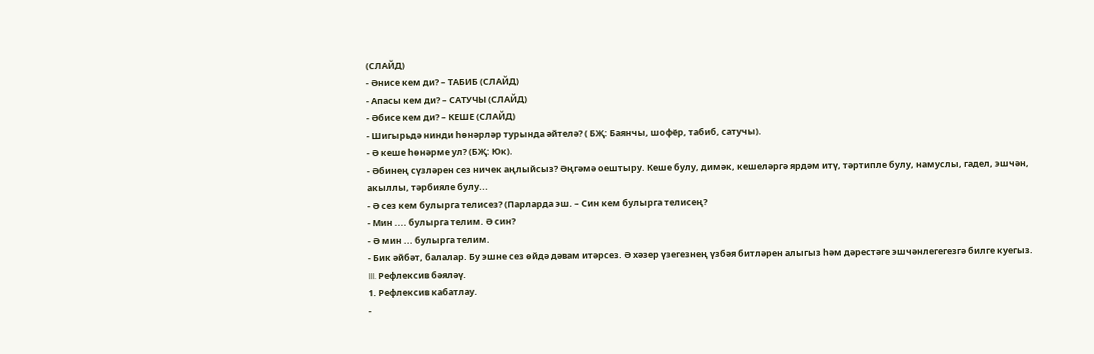(СЛАЙД)
- Әнисе кем ди? – ТАБИБ (СЛАЙД)
- Апасы кем ди? – САТУЧЫ (СЛАЙД)
- Әбисе кем ди? – КЕШЕ (СЛАЙД)
- Шигырьдә нинди һөнәрләр турында әйтелә? ( БҖ: Баянчы, шофёр, табиб, сатучы).
- Ә кеше һөнәрме ул? (БҖ: Юк).
- Әбинең сүзләрен сез ничек аңлыйсыз? Әңгәмә оештыру. Кеше булу, димәк, кешеләргә ярдәм итү, тәртипле булу, намуслы, гадел, эшчән, акыллы, тәрбияле булу...
- Ә сез кем булырга телисез? (Парларда эш. – Син кем булырга телисең?
- Мин .... булырга телим. Ә син?
- Ә мин ... булырга телим.
- Бик әйбәт, балалар. Бу эшне сез өйдә дәвам итәрсез. Ә хәзер үзегезнең үзбәя битләрен алыгыз һәм дәрестәге эшчәнлегегезгә билге куегыз.
III. Рефлексив бәяләү.
1. Рефлексив кабатлау.
-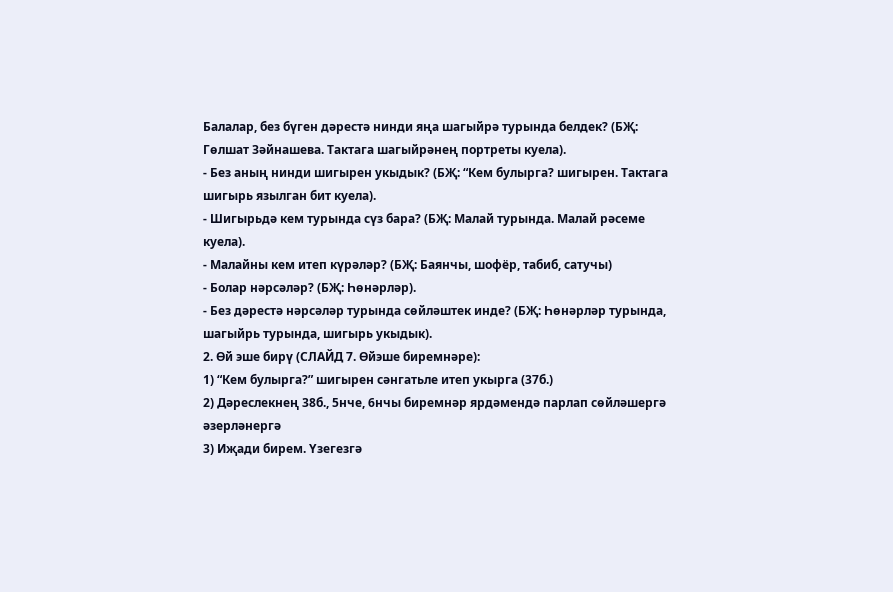Балалар, без бүген дәрестә нинди яңа шагыйрә турында белдек? (БҖ: Гөлшат Зәйнашева. Тактага шагыйрәнең портреты куела).
- Без аның нинди шигырен укыдык? (БҖ: “Кем булырга? шигырен. Тактага шигырь язылган бит куела).
- Шигырьдә кем турында сүз бара? (БҖ: Малай турында. Малай рәсеме куела).
- Малайны кем итеп күрәләр? (БҖ: Баянчы, шофёр, табиб, сатучы)
- Болар нәрсәләр? (БҖ: Һөнәрләр).
- Без дәрестә нәрсәләр турында сөйләштек инде? (БҖ: Һөнәрләр турында, шагыйрь турында, шигырь укыдык).
2. Өй эше бирү (СЛАЙД 7. Өйэше биремнәре):
1) “Кем булырга?” шигырен сәнгатьле итеп укырга (37б.)
2) Дәреслекнең 38б., 5нче, 6нчы биремнәр ярдәмендә парлап сөйләшергә әзерләнергә
3) Иҗади бирем. Үзегезгә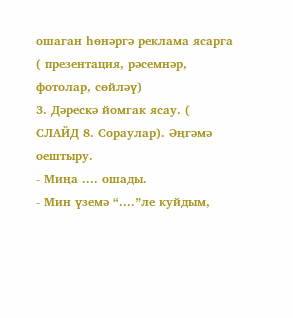ошаган һөнәргә реклама ясарга ( презентация, рәсемнәр, фотолар, сөйләү)
3. Дәрескә йомгак ясау. ( СЛАЙД 8. Сораулар). Әңгәмә оештыру.
- Миңа .... ошады.
- Мин үземә “....”ле куйдым,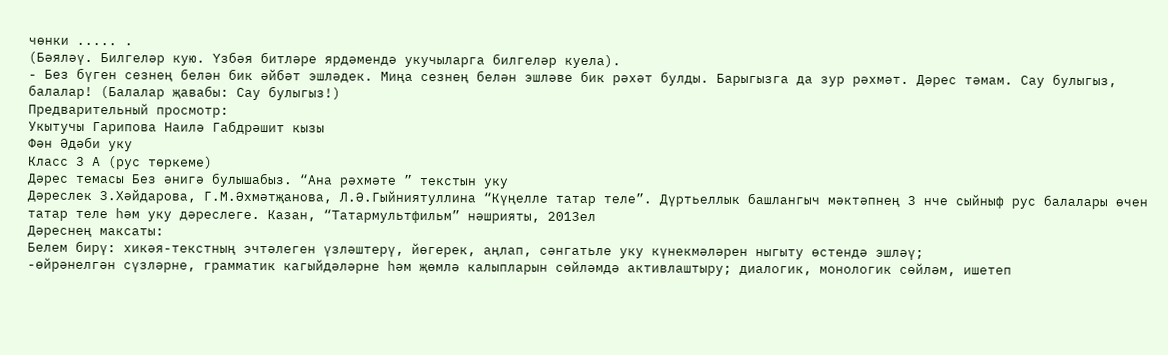чөнки ..... .
(Бәяләү. Билгеләр кую. Үзбәя битләре ярдәмендә укучыларга билгеләр куела).
- Без бүген сезнең белән бик әйбәт эшләдек. Миңа сезнең белән эшләве бик рәхәт булды. Барыгызга да зур рәхмәт. Дәрес тәмам. Сау булыгыз, балалар! (Балалар җавабы: Сау булыгыз!)
Предварительный просмотр:
Укытучы Гарипова Наилә Габдрәшит кызы
Фән Әдәби уку
Класс 3 А (рус төркеме)
Дәрес темасы Без әнигә булышабыз. “Ана рәхмәте ” текстын уку
Дәреслек З.Хәйдарова, Г.М.Әхмәтҗанова, Л.Ә.Гыйниятуллина “Күңелле татар теле”. Дүртьеллык башлангыч мәктәпнең 3 нче сыйныф рус балалары өчен татар теле һәм уку дәреслеге. Казан, “Татармультфильм” нәшрияты, 2013ел
Дәреснең максаты:
Белем бирү: хикәя-текстның эчтәлеген үзләштерү, йөгерек, аңлап, сәнгатьле уку күнекмәләрен ныгыту өстендә эшләү;
-өйрәнелгән сүзләрне, грамматик кагыйдәләрне һәм җөмлә калыпларын сөйләмдә активлаштыру; диалогик, монологик сөйләм, ишетеп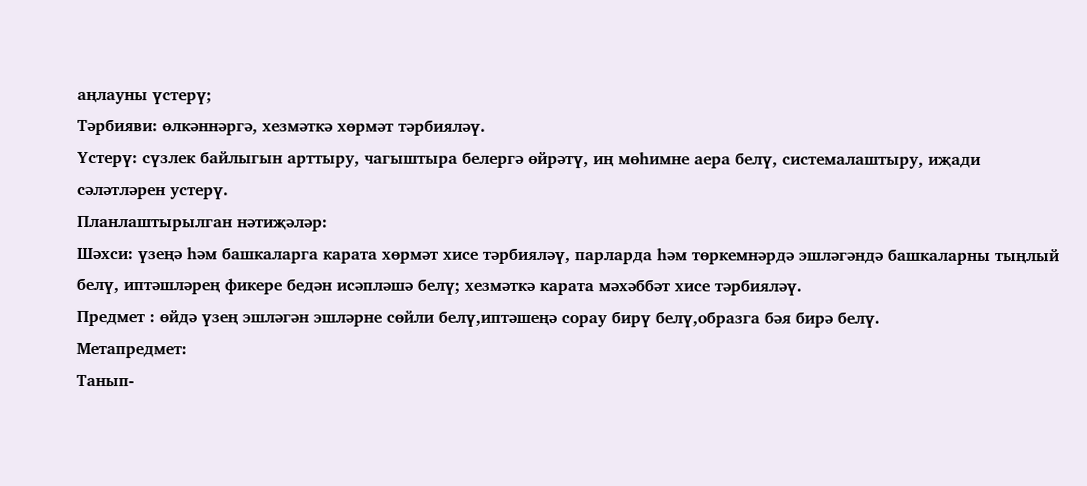аңлауны үстерү;
Тәрбияви: өлкәннәргә, хезмәткә хөрмәт тәрбияләү.
Үстерү: сүзлек байлыгын арттыру, чагыштыра белергә өйрәтү, иң мөһимне аера белү, системалаштыру, иҗади сәләтләрен устерү.
Планлаштырылган нәтиҗәләр:
Шәхси: үзеңә һәм башкаларга карата хөрмәт хисе тәрбияләү, парларда һәм төркемнәрдә эшләгәндә башкаларны тыңлый белү, иптәшләрең фикере бедән исәпләшә белү; хезмәткә карата мәхәббәт хисе тәрбияләү.
Предмет : өйдә үзең эшләгән эшләрне сөйли белү,иптәшеңә сорау бирү белү,образга бәя бирә белү.
Метапредмет:
Танып-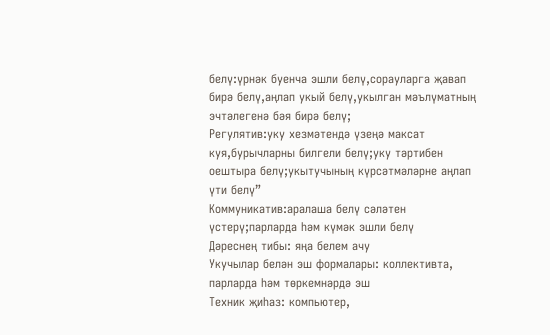белү:үрнәк буенча эшли белү,сорауларга җавап бирә белү,аңлап укый белү,укылган мәълүматның эчтәлегенә бәя бирә белү;
Регулятив:уку хезмәтендә үзеңә максат куя,бурычларны билгели белү;уку тәртибен оештыра белү;укытучының күрсәтмәләрне аңлап үти белү”
Коммуникатив:аралаша белү сәләтен үстерү;парларда һәм күмәк эшли белү
Дәреснең тибы: яңа белем ачу
Укучылар белән эш формалары: коллективта, парларда һәм төркемнәрдә эш
Техник җиһаз: компьютер,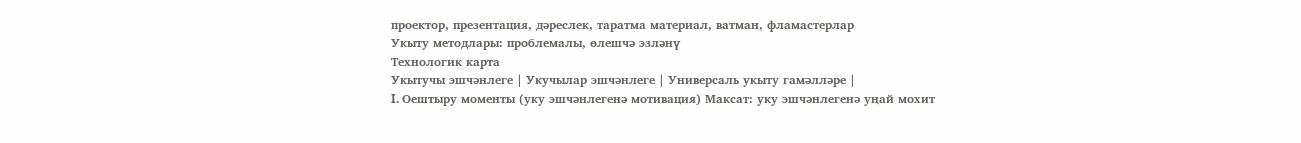проектор, презентация, дәреслек, таратма материал, ватман, фламастерлар
Укыту методлары: проблемалы, өлешчә эзләнү
Технологик карта
Укытучы эшчәнлеге | Укучылар эшчәнлеге | Универсаль укыту гамәлләре |
I. Оештыру моменты (уку эшчәнлегенә мотивация) Максат: уку эшчәнлегенә уңай мохит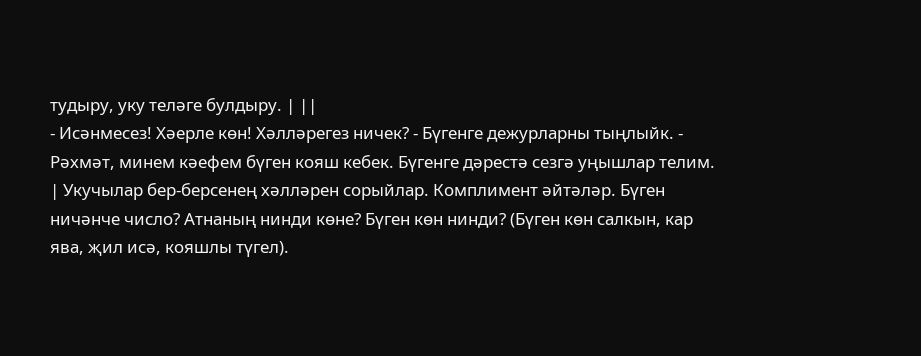тудыру, уку теләге булдыру. | ||
- Исәнмесез! Хәерле көн! Хәлләрегез ничек? - Бүгенге дежурларны тыңлыйк. - Рәхмәт, минем кәефем бүген кояш кебек. Бүгенге дәрестә сезгә уңышлар телим. | Укучылар бер-берсенең хәлләрен сорыйлар. Комплимент әйтәләр. Бүген ничәнче число? Атнаның нинди көне? Бүген көн нинди? (Бүген көн салкын, кар ява, җил исә, кояшлы түгел).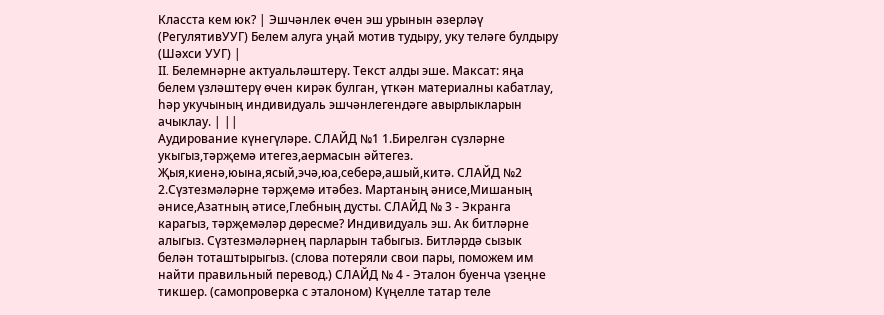Класста кем юк? | Эшчәнлек өчен эш урынын әзерләү (РегулятивУУГ) Белем алуга уңай мотив тудыру, уку теләге булдыру (Шәхси УУГ) |
II. Белемнәрне актуальләштерү. Текст алды эше. Максат: яңа белем үзләштерү өчен кирәк булган, үткән материалны кабатлау, һәр укучының индивидуаль эшчәнлегендәге авырлыкларын ачыклау. | ||
Аудирование күнегүләре. СЛАЙД №1 1.Бирелгән сүзләрне укыгыз,тәрҗемә итегез,аермасын әйтегез. Җыя,киенә,юына,ясый,эчә,юа,себерә,ашый,китә. СЛАЙД №2 2.Сүзтезмәләрне тәрҗемә итәбез. Мартаның әнисе,Мишаның әнисе,Азатның әтисе,Глебның дусты. СЛАЙД № 3 - Экранга карагыз, тәрҗемәләр дөресме? Индивидуаль эш. Ак битләрне алыгыз. Сүзтезмәләрнең парларын табыгыз. Битләрдә сызык белән тоташтырыгыз. (слова потеряли свои пары, поможем им найти правильный перевод.) СЛАЙД № 4 - Эталон буенча үзеңне тикшер. (самопроверка с эталоном) Күңелле татар теле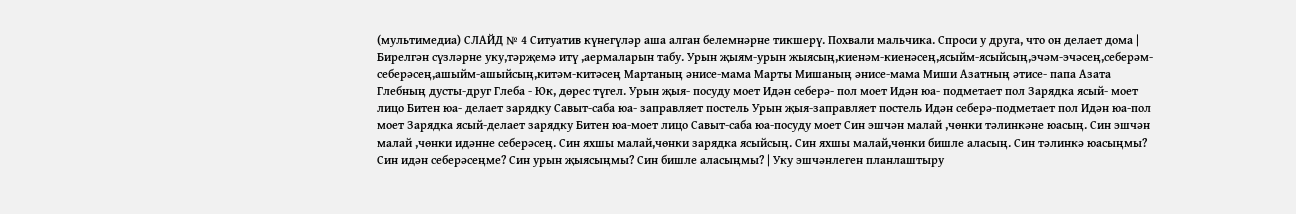(мультимедиа) СЛАЙД № 4 Ситуатив күнегүләр аша алган белемнәрне тикшерү. Похвали мальчика. Спроси у друга, что он делает дома | Бирелгән сүзләрне уку,тәрҗемә итү ,аермаларын табу. Урын җыям-урын жыясың,киенәм-киенәсең,ясыйм-ясыйсың,эчәм-эчәсең,себерәм-себерәсең,ашыйм-ашыйсың,китәм-китәсең Мартаның әнисе-мама Марты Мишаның әнисе-мама Миши Азатның әтисе- папа Азата Глебның дусты-друг Глеба - Юк, дөрес түгел. Урын җыя- посуду моет Идән себерә- пол моет Идән юа- подметает пол Зарядка ясый- моет лицо Битен юа- делает зарядку Савыт-саба юа- заправляет постель Урын җыя-заправляет постель Идән себерә-подметает пол Идән юа-пол моет Зарядка ясый-делает зарядку Битен юа-моет лицо Савыт-саба юа-посуду моет Син эшчән малай ,чөнки тәлинкәне юасың. Син эшчән малай ,чөнки идәнне себерәсең. Син яхшы малай,чөнки зарядка ясыйсың. Син яхшы малай,чөнки бишле аласың. Син тәлинкә юасыңмы? Син идән себерәсеңме? Син урын җыясыңмы? Син бишле аласыңмы? | Уку эшчәнлеген планлаштыру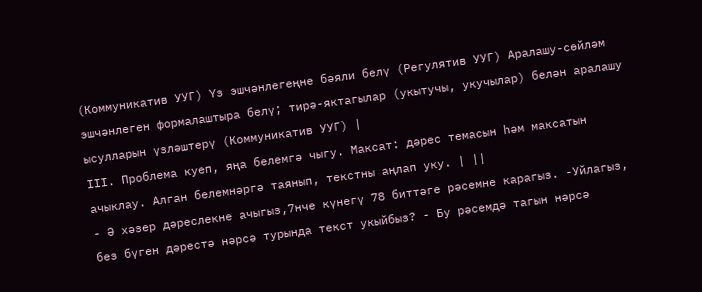(Коммуникатив УУГ) Үз эшчәнлегеңне бәяли белү (Регулятив УУГ) Аралашу-сөйләм эшчәнлеген формалаштыра белү; тирә-яктагылар (укытучы, укучылар) белән аралашу ысулларын үзләштерү (Коммуникатив УУГ) |
III. Проблема куеп, яңа белемгә чыгу. Максат: дәрес темасын һәм максатын ачыклау. Алган белемнәргә таянып, текстны аңлап уку. | ||
- Ә хәзер дәреслекне ачыгыз,7нче күнегү 78 биттәге рәсемне карагыз. -Уйлагыз, без бүген дәрестә нәрсә турында текст укыйбыз? - Бу рәсемдә тагын нәрсә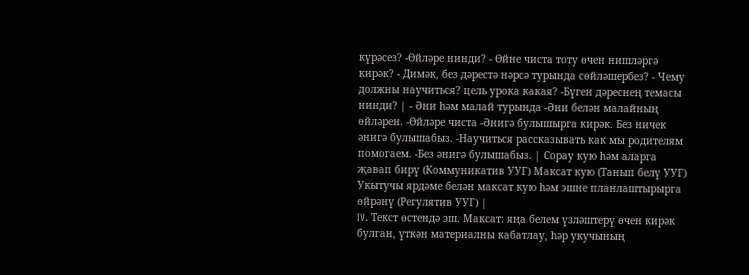күрәсез? -Өйләре нинди? - Өйне чиста тоту өчен нишләргә кирәк? - Димәк, без дәрестә нәрсә турында сөйләшербез? - Чему должны научиться? цель урока какая? -Бүген дәреснең темасы нинди? | - Әни һәм малай турында -Әни белән малайның өйләрен. -Өйләре чиста -Әнигә булышырга кирәк. Без ничек әнигә булышабыз. -Научиться рассказывать как мы родителям помогаем. -Без әнигә булышабыз. | Сорау кую һәм аларга җавап бирү (Коммуникатив УУГ) Максат кую (Танып белү УУГ) Укытучы ярдәме белән максат кую һәм эшне планлаштырырга өйрәнү (Регулятив УУГ) |
IV. Текст өстендә эш. Максат: яңа белем үзләштерү өчен кирәк булган, үткән материалны кабатлау, һәр укучының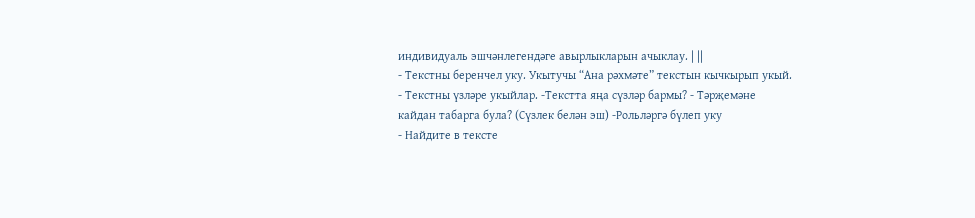индивидуаль эшчәнлегендәге авырлыкларын ачыклау. | ||
- Текстны беренчел уку. Укытучы “Ана рәхмәте” текстын кычкырып укый. - Текстны үзләре укыйлар. -Текстта яңа сүзләр бармы? - Тәрҗемәне кайдан табарга була? (Сүзлек белән эш) -Рольләргә бүлеп уку
- Найдите в тексте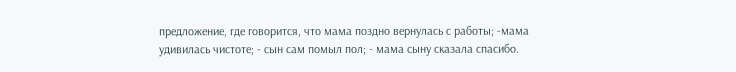предложение, где говорится, что мама поздно вернулась с работы; -мама удивилась чистоте; - сын сам помыл пол; - мама сыну сказала спасибо.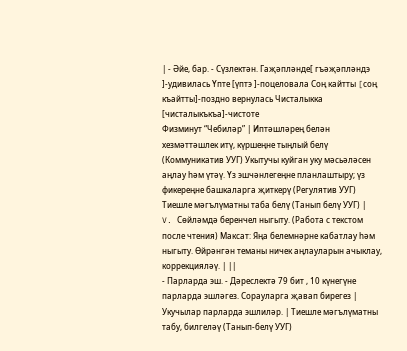| - Әйе, бар. - Сүзлектән. Гаҗәпләнде[ гъәҗәпләндэ ]-удивилась Үпте [үптэ ]-поцеловала Соң кайтты [cоң къайтты]-поздно вернулась Чисталыкка [чисталыкъкъа]-чистоте
Физминут “Чебиләр” | Иптәшләрең белән хезмәттәшлек итү, күршеңне тыңлый белү (Коммуникатив УУГ) Укытучы куйган уку мәсьәләсен аңлау һәм үтәү. Үз эшчәнлегеңне планлаштыру; үз фикереңне башкаларга җиткерү (Регулятив УУГ) Тиешле мәгълүматны таба белү (Танып белү УУГ) |
V. Сөйләмдә беренчел ныгыту. (Работа с текстом после чтения) Максат: Яңа белемнәрне кабатлау һәм ныгыту. Өйрәнгән теманы ничек аңлауларын ачыклау, коррекцияләү. | ||
- Парларда эш. - Дәреслектә 79 бит , 10 күнегүне парларда эшләгез. Сорауларга җавап бирегез | Укучылар парларда эшлиләр. | Тиешле мәгълүматны табу, билгеләү (Танып-белү УУГ)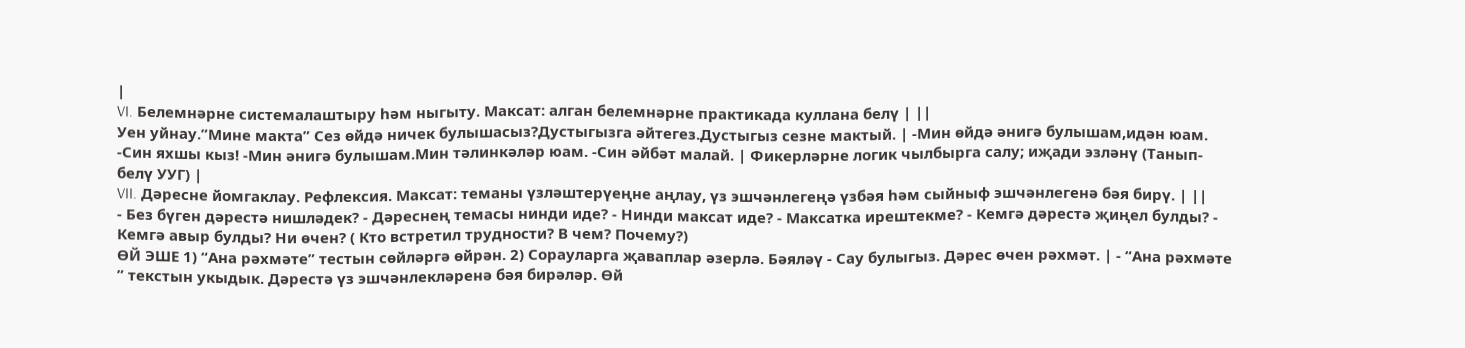|
VI. Белемнәрне системалаштыру һәм ныгыту. Максат: алган белемнәрне практикада куллана белү | ||
Уен уйнау.”Мине макта” Сез өйдә ничек булышасыз?Дустыгызга әйтегез.Дустыгыз сезне мактый. | -Мин өйдә әнигә булышам,идән юам. -Син яхшы кыз! -Мин әнигә булышам.Мин тәлинкәләр юам. -Син әйбәт малай. | Фикерләрне логик чылбырга салу; иҗади эзләнү (Танып-белү УУГ) |
VII. Дәресне йомгаклау. Рефлексия. Максат: теманы үзләштерүеңне аңлау, үз эшчәнлегеңә үзбәя һәм сыйныф эшчәнлегенә бәя бирү. | ||
- Без бүген дәрестә нишләдек? - Дәреснең темасы нинди иде? - Нинди максат иде? - Максатка ирештекме? - Кемгә дәрестә җиңел булды? - Кемгә авыр булды? Ни өчен? ( Кто встретил трудности? В чем? Почему?)
ӨЙ ЭШЕ 1) “Ана рәхмәте” тестын сөйләргә өйрән. 2) Сорауларга җаваплар әзерлә. Бәяләү - Сау булыгыз. Дәрес өчен рәхмәт. | - “Ана рәхмәте ” текстын укыдык. Дәрестә үз эшчәнлекләренә бәя бирәләр. Өй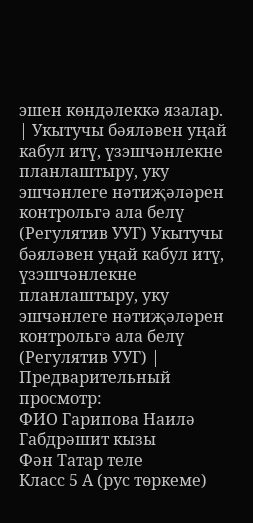эшен көндәлеккә язалар. | Укытучы бәяләвен уңай кабул итү, үзэшчәнлекне планлаштыру, уку эшчәнлеге нәтиҗәләрен контрольгә ала белү (Регулятив УУГ) Укытучы бәяләвен уңай кабул итү, үзэшчәнлекне планлаштыру, уку эшчәнлеге нәтиҗәләрен контрольгә ала белү (Регулятив УУГ) |
Предварительный просмотр:
ФИО Гарипова Наилә Габдрәшит кызы
Фән Татар теле
Класс 5 А (рус төркеме)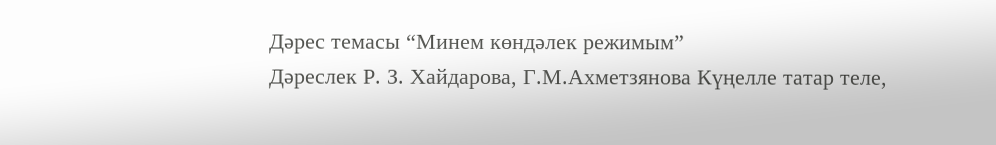Дәрес темасы “Минем көндәлек режимым”
Дәреслек Р. З. Хайдарова, Г.М.Ахметзянова Күңелле татар теле,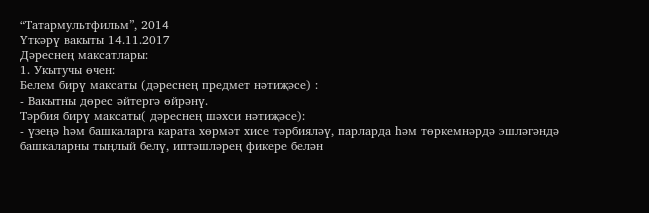“Татармультфильм”, 2014
Үткәрү вакыты 14.11.2017
Дәреснең максатлары:
1. Укытучы өчен:
Белем бирү максаты (дәреснең предмет нәтиҗәсе) :
- Вакытны дөрес әйтергә өйрәнү.
Тәрбия бирү максаты( дәреснең шәхси нәтиҗәсе):
- үзеңә һәм башкаларга карата хөрмәт хисе тәрбияләү, парларда һәм төркемнәрдә эшләгәндә башкаларны тыңлый белү, иптәшләрең фикере белән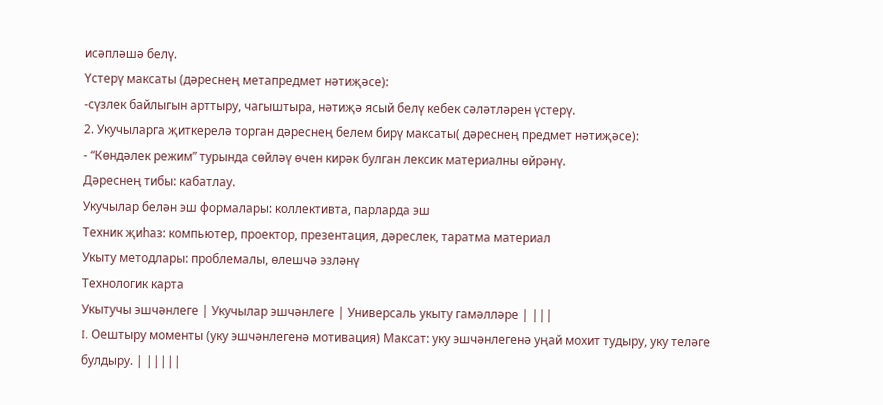исәпләшә белү.
Үстерү максаты (дәреснең метапредмет нәтиҗәсе):
-сүзлек байлыгын арттыру, чагыштыра, нәтиҗә ясый белү кебек сәләтләрен үстерү.
2. Укучыларга җиткерелә торган дәреснең белем бирү максаты( дәреснең предмет нәтиҗәсе):
- “Көндәлек режим” турында сөйләү өчен кирәк булган лексик материалны өйрәнү.
Дәреснең тибы: кабатлау.
Укучылар белән эш формалары: коллективта, парларда эш
Техник җиһаз: компьютер, проектор, презентация, дәреслек, таратма материал
Укыту методлары: проблемалы, өлешчә эзләнү
Технологик карта
Укытучы эшчәнлеге | Укучылар эшчәнлеге | Универсаль укыту гамәлләре | |||
I. Оештыру моменты (уку эшчәнлегенә мотивация) Максат: уку эшчәнлегенә уңай мохит тудыру, уку теләге булдыру. | |||||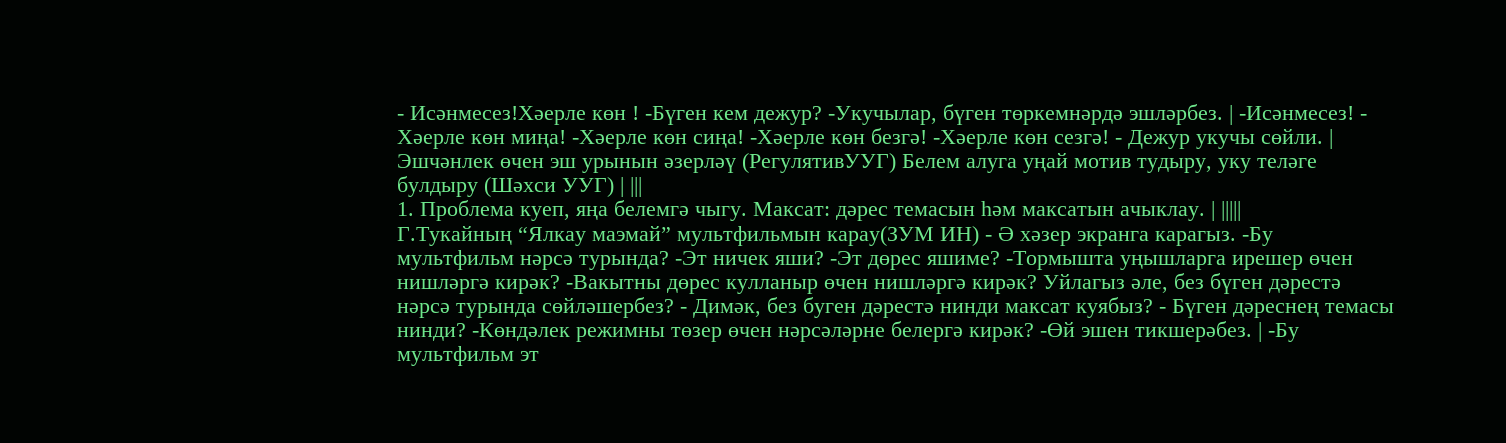- Исәнмесез!Хәерле көн ! -Бүген кем дежур? -Укучылар, бүген төркемнәрдә эшләрбез. | -Исәнмесез! - Хәерле көн миңа! -Хәерле көн сиңа! -Хәерле көн безгә! -Хәерле көн сезгә! - Дежур укучы сөйли. | Эшчәнлек өчен эш урынын әзерләү (РегулятивУУГ) Белем алуга уңай мотив тудыру, уку теләге булдыру (Шәхси УУГ) | |||
1. Проблема куеп, яңа белемгә чыгу. Максат: дәрес темасын һәм максатын ачыклау. | |||||
Г.Тукайның “Ялкау маэмай” мультфильмын карау(ЗУМ ИН) - Ә хәзер экранга карагыз. -Бу мультфильм нәрсә турында? -Эт ничек яши? -Эт дөрес яшиме? -Тормышта уңышларга ирешер өчен нишләргә кирәк? -Вакытны дөрес кулланыр өчен нишләргә кирәк? Уйлагыз әле, без бүген дәрестә нәрсә турында сөйләшербез? - Димәк, без буген дәрестә нинди максат куябыз? - Бүген дәреснең темасы нинди? -Көндәлек режимны төзер өчен нәрсәләрне белергә кирәк? -Өй эшен тикшерәбез. | -Бу мультфильм эт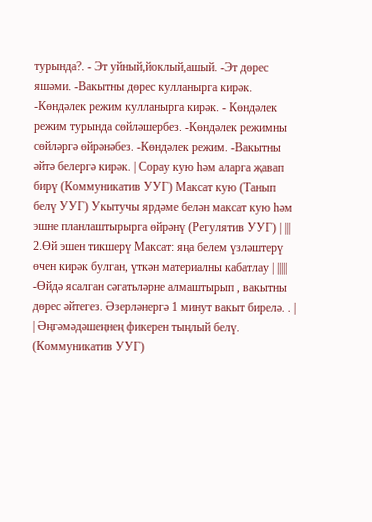турында?. - Эт уйный,йоклый,ашый. -Эт дөрес яшәми. -Вакытны дөрес кулланырга кирәк. -Көндәлек режим кулланырга кирәк. - Көндәлек режим турында сөйләшербез. -Көндәлек режимны сөйләргә өйрәнәбез. -Көндәлек режим. -Вакытны әйтә белергә кирәк. | Сорау кую һәм аларга җавап бирү (Коммуникатив УУГ) Максат кую (Танып белү УУГ) Укытучы ярдәме белән максат кую һәм эшне планлаштырырга өйрәнү (Регулятив УУГ) | |||
2.Өй эшен тикшерү Максат: яңа белем үзләштерү өчен кирәк булган, үткән материалны кабатлау | |||||
-Өйдә ясалган сәгатьләрне алмаштырып , вакытны дөрес әйтегез. Әзерләнергә 1 минут вакыт бирелә. . |
| Әңгәмәдәшеңнең фикерен тыңлый белү. (Коммуникатив УУГ)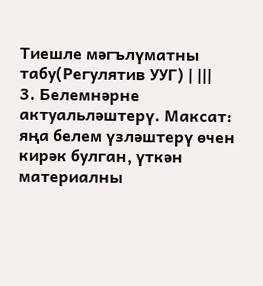Тиешле мәгълүматны табу(Регулятив УУГ) | |||
3. Белемнәрне актуальләштерү. Максат: яңа белем үзләштерү өчен кирәк булган, үткән материалны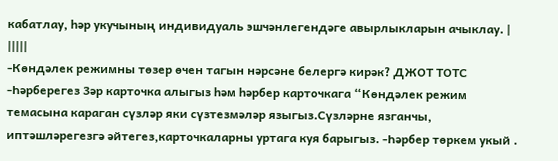кабатлау, һәр укучының индивидуаль эшчәнлегендәге авырлыкларын ачыклау. | |||||
-Көндәлек режимны төзер өчен тагын нәрсәне белергә кирәк? ДЖОТ ТОТС -Һәрберегез 3әр карточка алыгыз һәм һәрбер карточкага “Көндәлек режим темасына караган сүзләр яки сүзтезмәләр языгыз.Сүзләрне язганчы, иптәшләрегезгә әйтегез,карточкаларны уртага куя барыгыз. -Һәрбер төркем укый .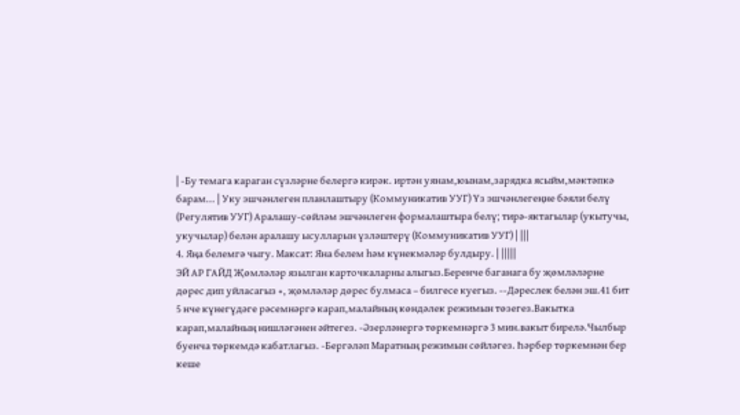| -Бу темага караган сүзләрне белергә кирәк. иртән уянам,юынам,зарядка ясыйм,мәктәпкә барам... | Уку эшчәнлеген планлаштыру (Коммуникатив УУГ) Үз эшчәнлегеңне бәяли белү (Регулятив УУГ) Аралашу-сөйләм эшчәнлеген формалаштыра белү; тирә-яктагылар (укытучы, укучылар) белән аралашу ысулларын үзләштерү (Коммуникатив УУГ) | |||
4. Яңа белемгә чыгу. Максат: Яна белем һәм күнекмәләр булдыру. | |||||
ЭЙ АР ГАЙД Җөмләләр язылган карточкаларны алыгыз.Беренче баганага бу җөмләләрне дөрес дип уйласагыз +, җөмләләр дөрес булмаса – билгесе куегыз. --Дәреслек белән эш.41 бит 5 нче күнегүдәге рәсемнәргә карап,малайның көндәлек режимын төзегез.Вакытка карап,малайның нишләгәнен әйтегез. -Әзерләнергә төркемнәргә 3 мин.вакыт бирелә.Чылбыр буенча төркемдә кабатлагыз. -Бергәләп Маратның режимын сөйләгез. Һәрбер төркемнән бер кеше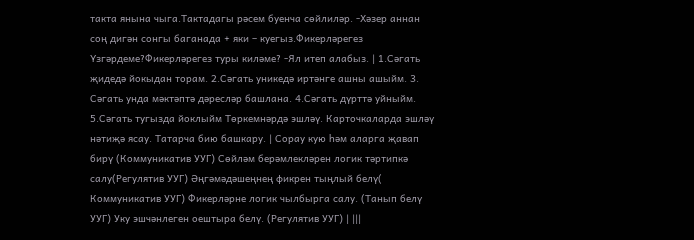такта янына чыга.Тактадагы рәсем буенча сөйлиләр. -Хәзер аннан соң дигән сонгы баганада + яки – куегыз.Фикерләрегез Үзгәрдеме?Фикерләрегез туры киләме? -Ял итеп алабыз. | 1.Сәгать җидедә йокыдан торам. 2.Сәгать уникедә иртәнге ашны ашыйм. 3. Сәгать унда мәктәптә дәресләр башлана. 4.Сәгать дүрттә уйныйм. 5.Сәгать тугызда йоклыйм Төркемнәрдә эшләү. Карточкаларда эшләү нәтиҗә ясау. Татарча бию башкару. | Сорау кую һәм аларга җавап бирү (Коммуникатив УУГ) Сөйләм берәмлекләрен логик тәртипкә салу(Регулятив УУГ) Әңгәмәдәшеңнең фикрен тыңлый белү( Коммуникатив УУГ) Фикерләрне логик чылбырга салу. (Танып белү УУГ) Уку эшчәнлеген оештыра белү. (Регулятив УУГ) | |||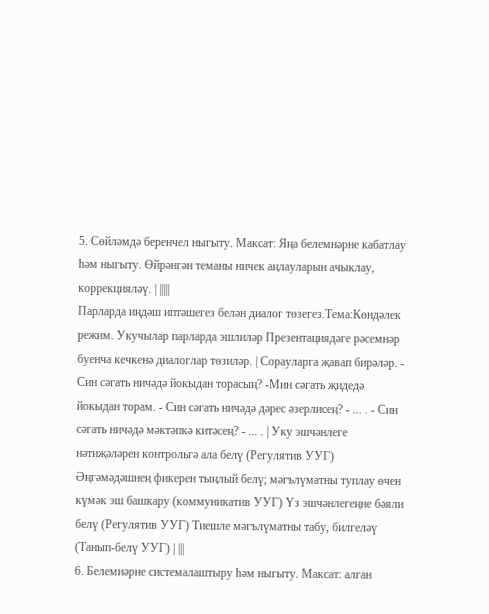5. Сөйләмдә беренчел ныгыту. Максат: Яңа белемнәрне кабатлау һәм ныгыту. Өйрәнгән теманы ничек аңлауларын ачыклау, коррекцияләү. | |||||
Парларда иңдәш иптәшегез белән диалог төзегез.Тема:Көндәлек режим. Укучылар парларда эшлиләр Презентациядәге рәсемнәр буенча кечкенә диалоглар төзиләр. | Сорауларга җавап бирәләр. - Син сәгать ничәдә йокыдан торасың? -Мин сәгать җидедә йокыдан торам. - Син сәгать ничәдә дәрес әзерлисең? - ... . - Син сәгать ничәдә мәктәпкә китәсең? - ... . | Уку эшчәнлеге нәтиҗәләрен контрольгә ала белү (Регулятив УУГ) Әңгәмәдәшнең фикерен тыңлый белү; мәгълүматны туплау өчен күмәк эш башкару (коммуникатив УУГ) Үз эшчәнлегеңне бәяли белү (Регулятив УУГ) Тиешле мәгълүматны табу, билгеләү (Танып-белү УУГ) | |||
6. Белемнәрне системалаштыру һәм ныгыту. Максат: алган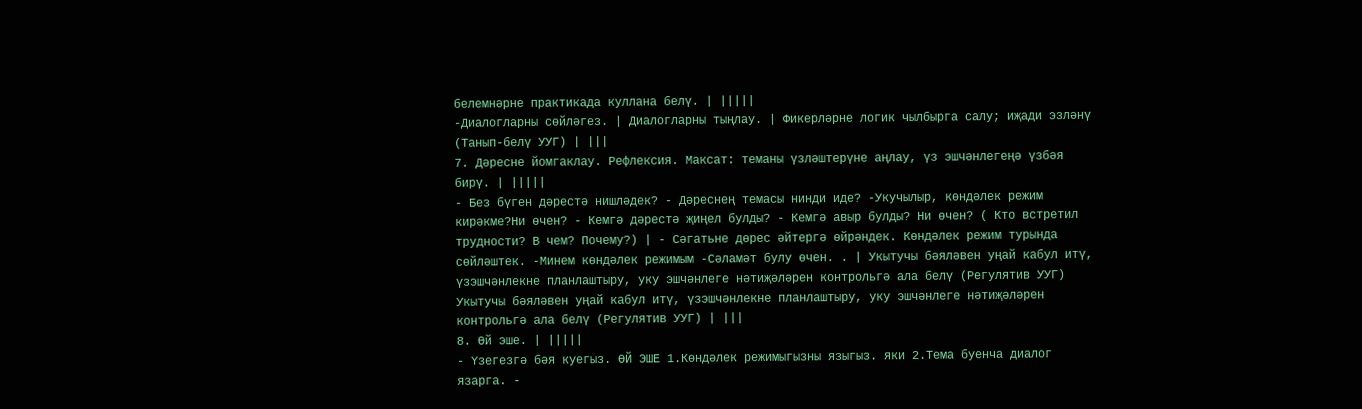белемнәрне практикада куллана белү. | |||||
-Диалогларны сөйләгез. | Диалогларны тыңлау. | Фикерләрне логик чылбырга салу; иҗади эзләнү (Танып-белү УУГ) | |||
7. Дәресне йомгаклау. Рефлексия. Максат: теманы үзләштерүне аңлау, үз эшчәнлегеңә үзбәя бирү. | |||||
- Без бүген дәрестә нишләдек? - Дәреснең темасы нинди иде? -Укучылыр, көндәлек режим кирәкме?Ни өчен? - Кемгә дәрестә җиңел булды? - Кемгә авыр булды? Ни өчен? ( Кто встретил трудности? В чем? Почему?) | - Сәгатьне дөрес әйтергә өйрәндек. Көндәлек режим турында сөйләштек. -Минем көндәлек режимым -Сәламәт булу өчен. . | Укытучы бәяләвен уңай кабул итү, үзэшчәнлекне планлаштыру, уку эшчәнлеге нәтиҗәләрен контрольгә ала белү (Регулятив УУГ) Укытучы бәяләвен уңай кабул итү, үзэшчәнлекне планлаштыру, уку эшчәнлеге нәтиҗәләрен контрольгә ала белү (Регулятив УУГ) | |||
8. Өй эше. | |||||
- Үзегезгә бәя куегыз. ӨЙ ЭШЕ 1.Көндәлек режимыгызны языгыз. яки 2.Тема буенча диалог язарга. -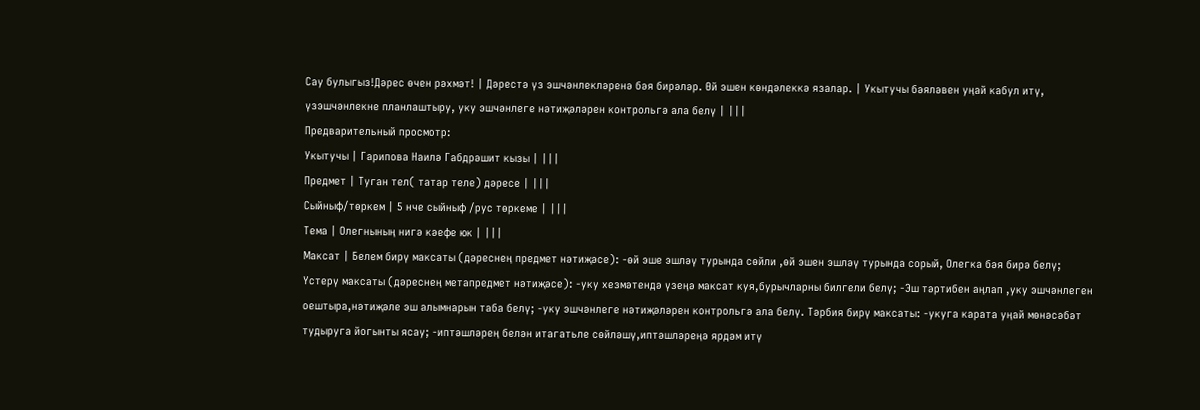Сау булыгыз!Дәрес өчен рәхмәт! | Дәрестә үз эшчәнлекләренә бәя бирәләр. Өй эшен көндәлеккә язалар. | Укытучы бәяләвен уңай кабул итү, үзэшчәнлекне планлаштыру, уку эшчәнлеге нәтиҗәләрен контрольгә ала белү | |||
Предварительный просмотр:
Укытучы | Гарипова Наилә Габдрәшит кызы | |||
Предмет | Туган тел( татар теле) дәресе | |||
Сыйныф/төркем | 5 нче сыйныф /рус төркеме | |||
Тема | Олегнының нигә кәефе юк | |||
Максат | Белем бирү максаты (дәреснең предмет нәтиҗәсе): -өй эше эшләү турында сөйли ,өй эшен эшләү турында сорый, Олегка бәя бирә белү; Үстерү максаты (дәреснең метапредмет нәтиҗәсе): -уку хезмәтендә үзеңә максат куя,бурычларны билгели белү; -Эш тәртибен аңлап ,уку эшчәнлеген оештыра,нәтиҗәле эш алымнарын таба белү; -уку эшчәнлеге нәтиҗәләрен контрольгә ала белү. Тәрбия бирү максаты: -укуга карата уңай мөнәсәбәт тудыруга йогынты ясау; -иптәшләрең белән итагатьле сөйләшү,иптәшләреңә ярдәм итү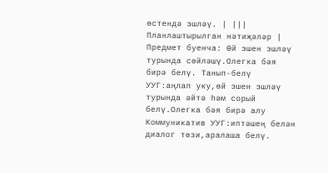өстендә эшләү. | |||
Планлаштырылган нәтиҗәләр | Предмет буенча: Өй эшен эшләү турында сөйләшү.Олегка бәя бирә белү. Танып-белү УУГ:аңлап уку,өй эшен эшләү турында әйтә һәм сорый белү.Олегка бәя бирә алу Коммуникатив УУГ:иптәшең белән диалог төзи,аралаша белү.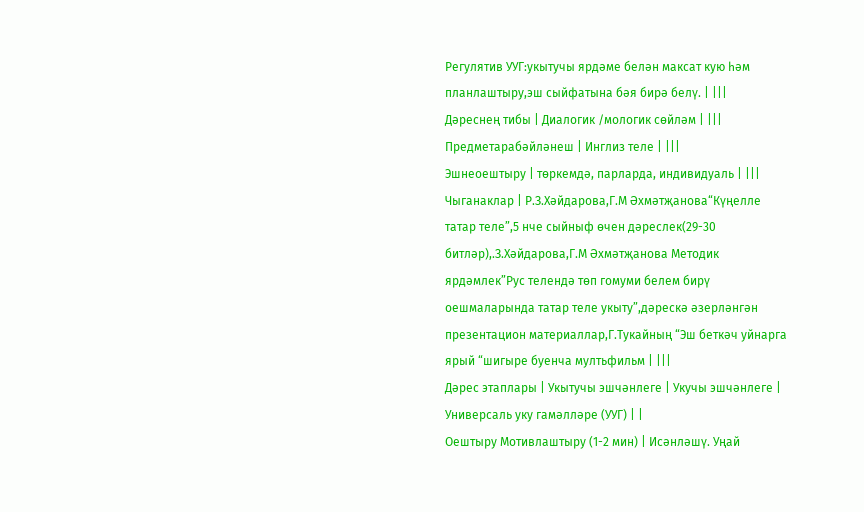Регулятив УУГ:укытучы ярдәме белән максат кую һәм планлаштыру,эш сыйфатына бәя бирә белү. | |||
Дәреснең тибы | Диалогик /мологик сөйләм | |||
Предметарабәйләнеш | Инглиз теле | |||
Эшнеоештыру | төркемдә, парларда, индивидуаль | |||
Чыганаклар | Р.З.Хәйдарова,Г.М Әхмәтҗанова“Күңелле татар теле”,5 нче сыйныф өчен дәреслек(29-30 битләр),.З.Хәйдарова,Г.М Әхмәтҗанова Методик ярдәмлек”Рус телендә төп гомуми белем бирү оешмаларында татар теле укыту”,дәрескә әзерләнгән презентацион материаллар,Г.Тукайның “Эш беткәч уйнарга ярый “шигыре буенча мултьфильм | |||
Дәрес этаплары | Укытучы эшчәнлеге | Укучы эшчәнлеге | Универсаль уку гамәлләре (УУГ) | |
Оештыру Мотивлаштыру (1-2 мин) | Исәнләшү. Уңай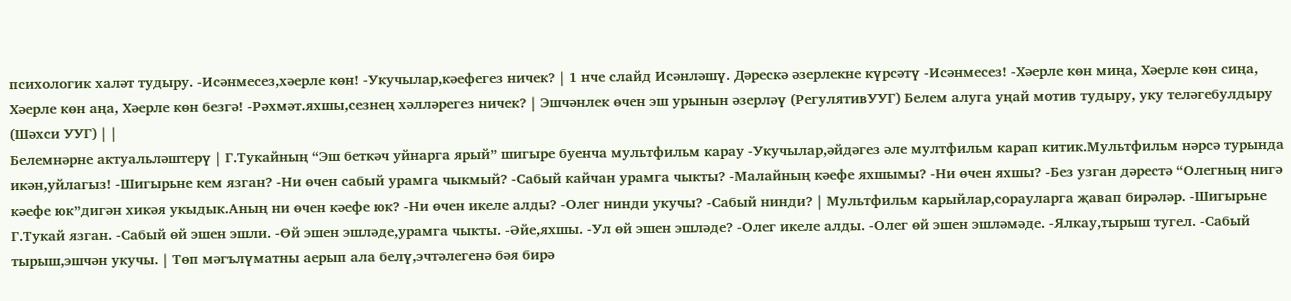психологик халәт тудыру. -Исәнмесез,хәерле көн! -Укучылар,кәефегез ничек? | 1 нче слайд Исәнләшү. Дәрескә әзерлекне күрсәтү -Исәнмесез! -Хәерле көн миңа, Хәерле көн сиңа, Хәерле көн аңа, Хәерле көн безгә! -Рәхмәт.яхшы,сезнең хәлләрегез ничек? | Эшчәнлек өчен эш урынын әзерләү (РегулятивУУГ) Белем алуга уңай мотив тудыру, уку теләгебулдыру (Шәхси УУГ) | |
Белемнәрне актуальләштерү | Г.Тукайның “Эш беткәч уйнарга ярый” шигыре буенча мультфильм карау -Укучылар,әйдәгез әле мултфильм карап китик.Мультфильм нәрсә турында икән,уйлагыз! -Шигырьне кем язган? -Ни өчен сабый урамга чыкмый? -Сабый кайчан урамга чыкты? -Малайның кәефе яхшымы? -Ни өчен яхшы? -Без узган дәрестә “Олегның нигә кәефе юк”дигән хикәя укыдык.Аның ни өчен кәефе юк? -Ни өчен икеле алды? -Олег нинди укучы? -Сабый нинди? | Мультфильм карыйлар,сорауларга җавап бирәләр. -Шигырьне Г.Тукай язган. -Сабый өй эшен эшли. -Өй эшен эшләде,урамга чыкты. -Әйе,яхшы. -Ул өй эшен эшләде? -Олег икеле алды. -Олег өй эшен эшләмәде. -Ялкау,тырыш тугел. -Сабый тырыш,эшчән укучы. | Төп мәгълүматны аерып ала белү,эчтәлегенә бәя бирә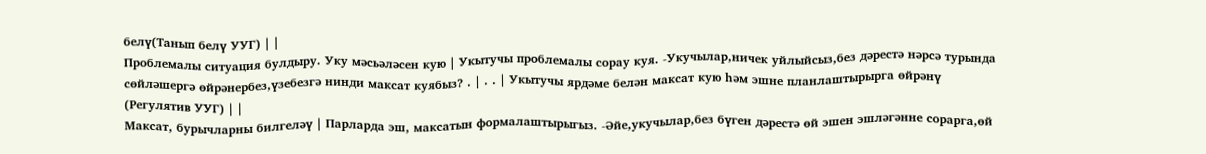белү(Танып белү УУГ) | |
Проблемалы ситуация булдыру. Уку мәсьәләсен кую | Укытучы проблемалы сорау куя. -Укучылар,ничек уйлыйсыз,без дәрестә нәрсә турында сөйләшергә өйрәнербез,үзебезгә нинди максат куябыз? . | . . | Укытучы ярдәме белән максат кую һәм эшне планлаштырырга өйрәнү (Регулятив УУГ) | |
Максат, бурычларны билгеләү | Парларда эш, максатын формалаштырыгыз. -Әйе,укучылар,без бүген дәрестә өй эшен эшләгәнне сорарга,өй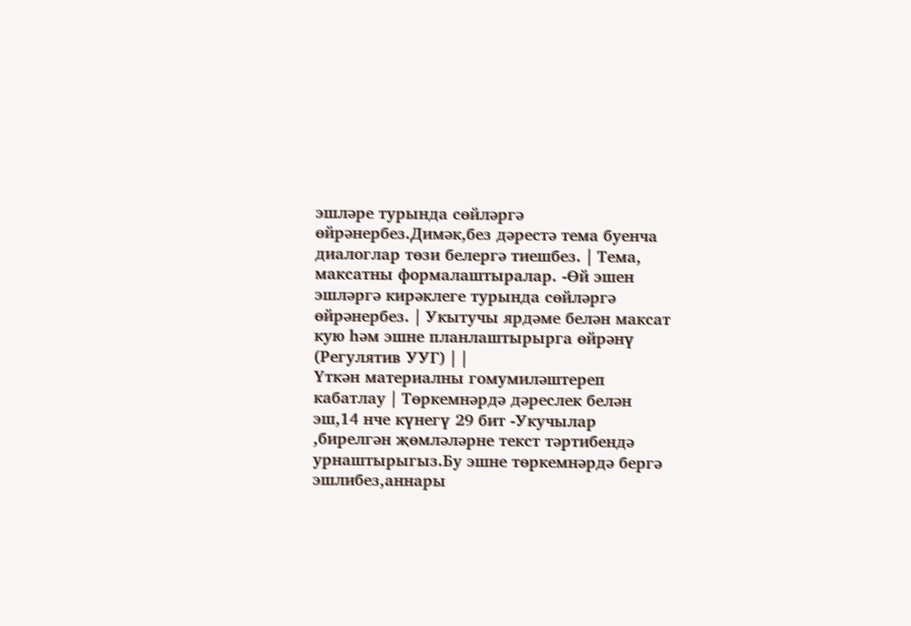эшләре турында сөйләргә өйрәнербез.Димәк,без дәрестә тема буенча диалоглар төзи белергә тиешбез. | Тема, максатны формалаштыралар. -Өй эшен эшләргә кирәклеге турында сөйләргә өйрәнербез. | Укытучы ярдәме белән максат кую һәм эшне планлаштырырга өйрәнү (Регулятив УУГ) | |
Үткән материалны гомумиләштереп кабатлау | Төркемнәрдә дәреслек белән эш,14 нче күнегү 29 бит -Укучылар ,бирелгән җөмләләрне текст тәртибендә урнаштырыгыз.Бу эшне төркемнәрдә бергә эшлибез,аннары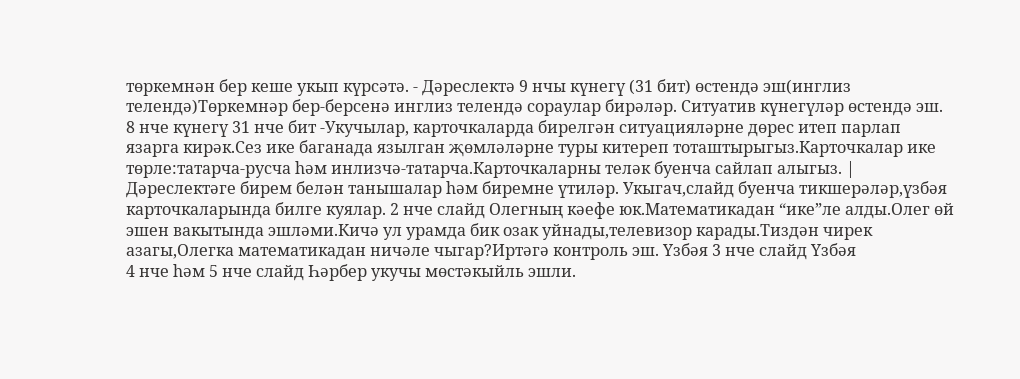төркемнән бер кеше укып күрсәтә. - Дәреслектә 9 нчы күнегү (31 бит) өстендә эш(инглиз телендә)Төркемнәр бер-берсенә инглиз телендә сораулар бирәләр. Ситуатив күнегүләр өстендә эш. 8 нче күнегү 31 нче бит -Укучылар, карточкаларда бирелгән ситуацияләрне дөрес итеп парлап язарга кирәк.Сез ике баганада язылган җөмләләрне туры китереп тоташтырыгыз.Карточкалар ике төрле:татарча-русча һәм инлизчә-татарча.Карточкаларны теләк буенча сайлап алыгыз. | Дәреслектәге бирем белән танышалар һәм биремне үтиләр. Укыгач,слайд буенча тикшерәләр,үзбәя карточкаларында билге куялар. 2 нче слайд Олегның кәефе юк.Математикадан “ике”ле алды.Олег өй эшен вакытында эшләми.Кичә ул урамда бик озак уйнады,телевизор карады.Тиздән чирек азагы,Олегка математикадан ничәле чыгар?Иртәгә контроль эш. Үзбәя 3 нче слайд Үзбәя
4 нче һәм 5 нче слайд Һәрбер укучы мөстәкыйль эшли.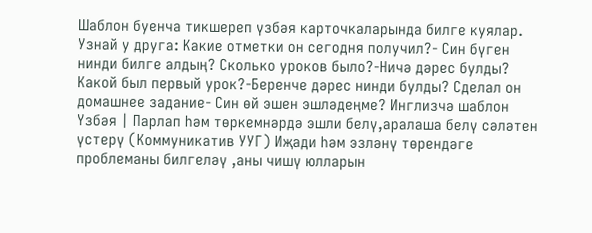Шаблон буенча тикшереп үзбәя карточкаларында билге куялар. Узнай у друга: Какие отметки он сегодня получил?- Син бүген нинди билге алдың? Сколько уроков было?-Ничә дәрес булды? Какой был первый урок?-Беренче дәрес нинди булды? Сделал он домашнее задание- Син өй эшен эшләдеңме? Инглизчә шаблон Үзбәя | Парлап һәм төркемнәрдә эшли белү,аралаша белү сәләтен үстерү (Коммуникатив УУГ) Иҗади һәм эзләнү төрендәге проблеманы билгеләү ,аны чишү юлларын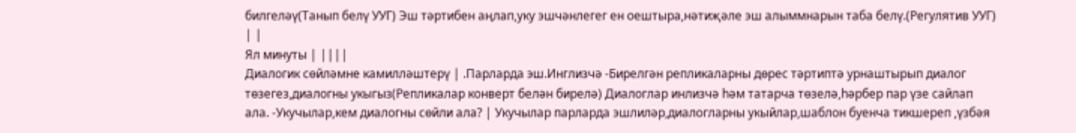билгеләү(Танып белү УУГ) Эш тәртибен аңлап,уку эшчәнлегег ен оештыра,нәтиҗәле эш алыммнарын таба белү.(Регулятив УУГ) | |
Ял минуты | ||||
Диалогик сөйләмне камилләштерү | .Парларда эш.Инглизчә -Бирелгән репликаларны дөрес тәртиптә урнаштырып диалог төзегез,диалогны укыгыз(Репликалар конверт белән бирелә) Диалоглар инлизчә һәм татарча төзелә,һәрбер пар үзе сайлап ала. -Укучылар,кем диалогны сөйли ала? | Укучылар парларда эшлиләр,диалогларны укыйлар,шаблон буенча тикшереп ,үзбәя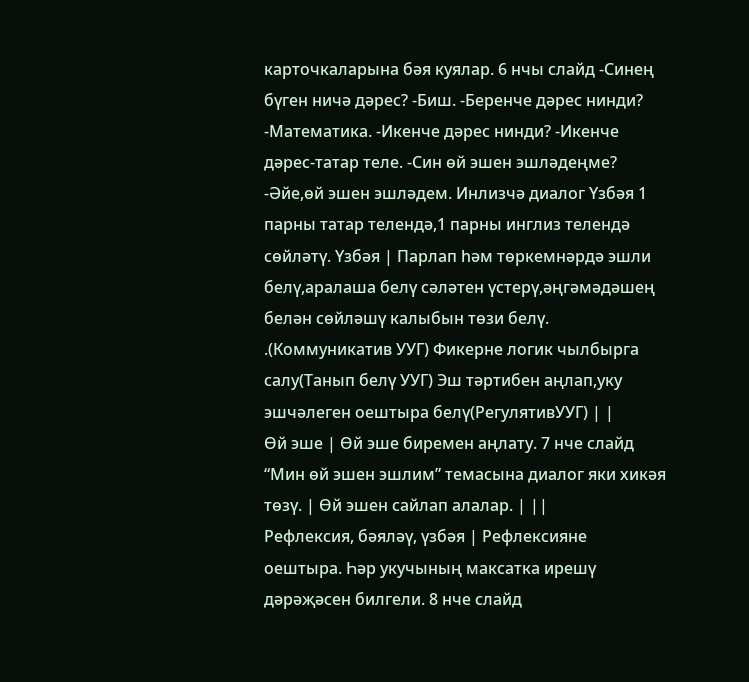карточкаларына бәя куялар. 6 нчы слайд -Синең бүген ничә дәрес? -Биш. -Беренче дәрес нинди? -Математика. -Икенче дәрес нинди? -Икенче дәрес-татар теле. -Син өй эшен эшләдеңме? -Әйе,өй эшен эшләдем. Инлизчә диалог Үзбәя 1 парны татар телендә,1 парны инглиз телендә сөйләтү. Үзбәя | Парлап һәм төркемнәрдә эшли белү,аралаша белү сәләтен үстерү,әңгәмәдәшең белән сөйләшү калыбын төзи белү. .(Коммуникатив УУГ) Фикерне логик чылбырга салу(Танып белү УУГ) Эш тәртибен аңлап,уку эшчәлеген оештыра белү(РегулятивУУГ) | |
Өй эше | Өй эше биремен аңлату. 7 нче слайд “Мин өй эшен эшлим” темасына диалог яки хикәя төзү. | Өй эшен сайлап алалар. | ||
Рефлексия, бәяләү, үзбәя | Рефлексияне оештыра. Һәр укучының максатка ирешү дәрәҗәсен билгели. 8 нче слайд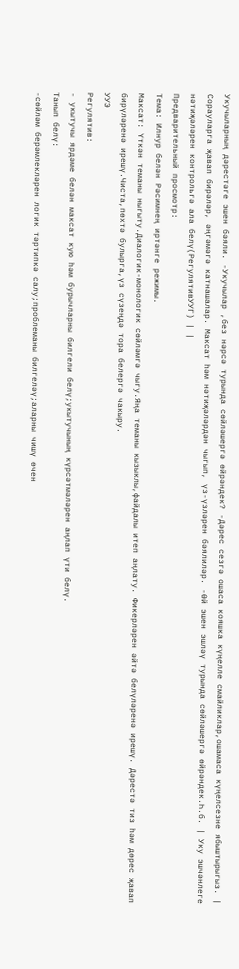Укучыларның дәрестәге эшен бәяли. -Укучылар ,без нәрсә турында сөйләшергә өйрәндек? -Дәрес сезгә ошаса кояшка күңелле смайликлар,ошамаса күңелсезне ябыштырыгыз. | Сорауларга җавап бирәләр, әңгәмәгә катнашалар. Максат һәм нәтиҗәләрдән чыгып, үз-үзләрен бәялиләр. -Өй эшен эшләү турында сөйләшергә өйрәндек.Һ.б. | Уку эшчәнлеге нәтиҗәләрен контрольгә ала белү(РегулятивУУГ) | |
Предварительный просмотр:
Тема: Илнур белән Рәсимнең иртәнге режимы.
Максат: Үткән теманы ныгыту.Диалогик-монологик сөйләмгә чыгу.Яңа теманы кызыклы,файдалы итеп аңлату. Фикерләрен әйтә белүләренә ирешү. Дәрестә тиз һәм дөрес җавап бирүләренә ирешү.Чиста,пөхтә булырга,үз сүзеңдә тора белергә чакыру.
УУЭ
Регулятив:
- укытучы ярдәме белән максат кую һәм бурычларны билгели белү;укытучының күрсәтмәләрен аңлап үти белү.
Танып белү:
-сөйләм берәмлекләрен логик тәртипкә салу;проблеманы билгеләү;аларны чишү өчен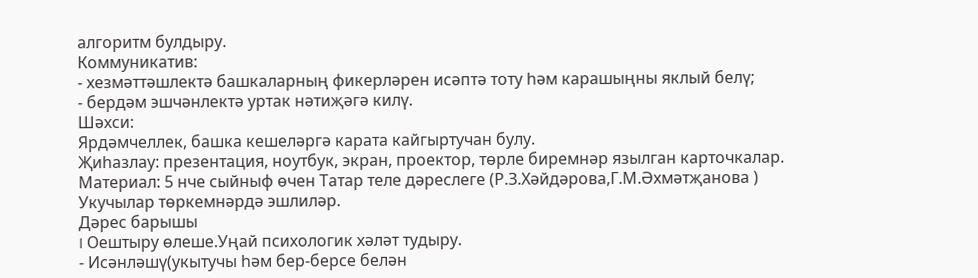алгоритм булдыру.
Коммуникатив:
- хезмәттәшлектә башкаларның фикерләрен исәптә тоту һәм карашыңны яклый белү;
- бердәм эшчәнлектә уртак нәтиҗәгә килү.
Шәхси:
Ярдәмчеллек, башка кешеләргә карата кайгыртучан булу.
Җиһазлау: презентация, ноутбук, экран, проектор, төрле биремнәр язылган карточкалар.
Материал: 5 нче сыйныф өчен Татар теле дәреслеге (Р.З.Хәйдәрова,Г.М.Әхмәтҗанова )
Укучылар төркемнәрдә эшлиләр.
Дәрес барышы
I Оештыру өлеше.Уңай психологик хәләт тудыру.
- Исәнләшү(укытучы һәм бер-берсе белән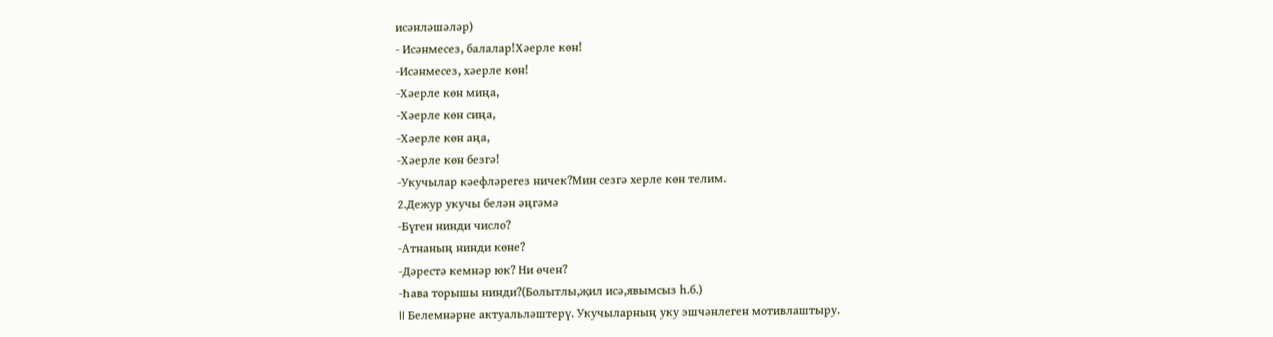исәнләшәләр)
- Исәнмесез, балалар!Хәерле көн!
-Исәнмесез, хәерле көн!
-Хәерле көн миңа,
-Хәерле көн сиңа,
-Хәерле көн аңа,
-Хәерле көн безгә!
-Укучылар кәефләрегез ничек?Мин сезгә херле көн телим.
2.Дежур укучы белән әңгәмә
-Бүген нинди число?
-Атнаның нинди көне?
-Дәрестә кемнәр юк? Ни өчен?
-Һава торышы нинди?(Болытлы,җил исә,явымсыз һ.б.)
II Белемнәрне актуальләштерү. Укучыларның уку эшчәнлеген мотивлаштыру.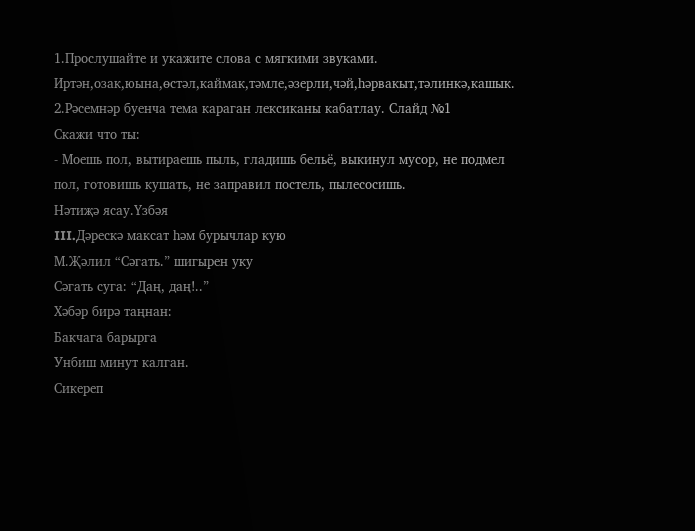1.Прослушайте и укажите слова с мягкими звуками.
Иртән,озак,юына,өстәл,каймак,тәмле,әзерли,чәй,һәрвакыт,тәлинкә,кашык.
2.Рәсемнәр буенча тема караган лексиканы кабатлау. Слайд №1
Скажи что ты:
- Моешь пол, вытираешь пыль, гладишь бельё, выкинул мусор, не подмел пол, готовишь кушать, не заправил постель, пылесосишь.
Нәтиҗә ясау.Үзбәя
III.Дәрескә максат һәм бурычлар кую
М.Җәлил “Сәгать.” шигырен уку
Сәгать суга: “Даң, даң!..”
Хәбәр бирә таңнан:
Бакчага барырга
Унбиш минут калган.
Сикереп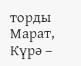торды Марат,
Күрә –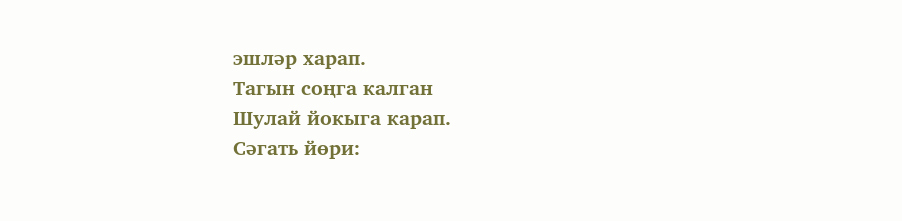эшләр харап.
Тагын соңга калган
Шулай йокыга карап.
Сәгать йөри: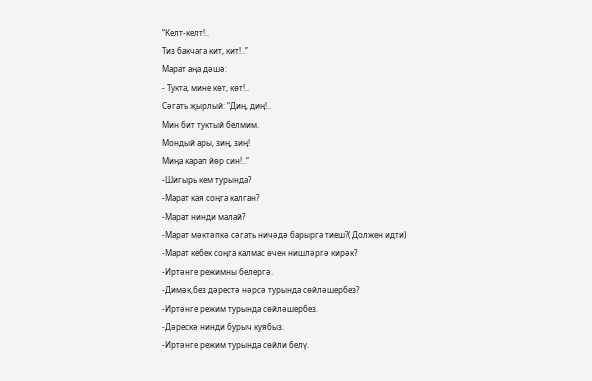“Келт-келт!..
Тиз бакчага кит, кит!..”
Марат аңа дәшә:
- Тукта, мине көт, көт!..
Сәгать җырлый: “Диң, диң!..
Мин бит туктый белмим.
Мондый ары, зиң, зиң!
Миңа карап йөр син!..”
-Шигырь кем турында?
-Марат кая соңга калган?
-Марат нинди малай?
-Марат мәктәпкә сәгать ничәдә барырга тиеш?( Должен идти)
-Марат кебек соңга калмас өчен нишләргә кирәк?
-Иртәнге режимны белергә.
-Димәк,без дәрестә нәрсә турында сөйләшербез?
-Иртәнге режим турында сөйләшербез.
-Дәрескә нинди бурыч куябыз.
-Иртәнге режим турында сөйли белү.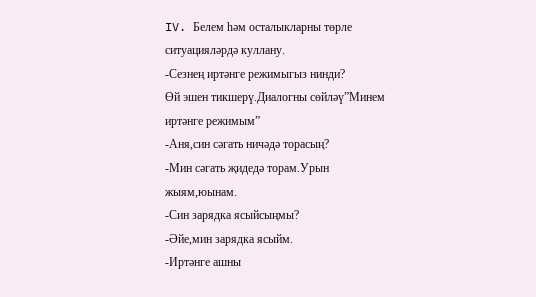IV. Белем һәм осталыкларны төрле ситуацияләрдә куллану.
-Сезнең иртәнге режимыгыз нинди?
Өй эшен тикшерү.Диалогны сөйләү”Минем иртәнге режимым”
-Аня,син сәгать ничәдә торасың?
-Мин сәгать җидедә торам.Урын жыям,юынам.
-Син зарядка ясыйсыңмы?
-Әйе,мин зарядка ясыйм.
-Иртәнге ашны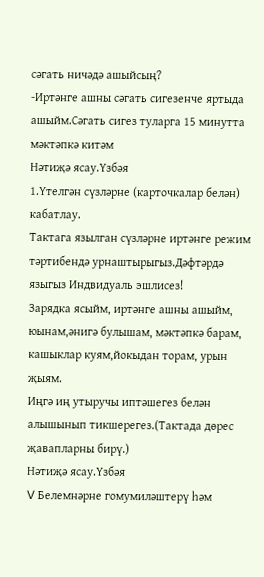сәгать ничәдә ашыйсың?
-Иртәнге ашны сәгать сигезенче яртыда ашыйм.Сәгать сигез туларга 15 минутта мәктәпкә китәм
Нәтиҗә ясау.Үзбәя
1.Үтелгән сүзләрне (карточкалар белән) кабатлау.
Тактага язылган сүзләрне иртәнге режим тәртибендә урнаштырыгыз.Дәфтәрдә языгыз Индвидуаль эшлисез!
Зарядка ясыйм, иртәнге ашны ашыйм, юынам,әнигә булышам, мәктәпкә барам, кашыклар куям,йокыдан торам, урын җыям.
Иңгә иң утыручы иптәшегез белән алышынып тикшерегез.(Тактада дөрес җавапларны бирү.)
Нәтиҗә ясау.Үзбәя
V Белемнәрне гомумиләштерү һәм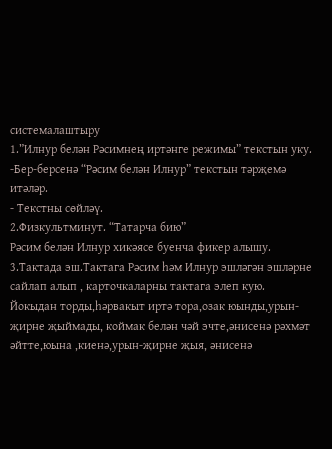системалаштыру
1.”Илнур белән Рәсимнең иртәнге режимы” текстын уку.
-Бер-берсенә “Рәсим белән Илнур” текстын тәрҗемә итәләр.
- Текстны сөйләү.
2.Физкультминут. “Татарча бию”
Рәсим белән Илнур хикәясе буенча фикер алышу.
3.Тактада эш.Тактага Рәсим һәм Илнур эшләгән эшләрне сайлап алып , карточкаларны тактага элеп кую.
Йокыдан торды,һәрвакыт иртә тора,озак юынды,урын-җирне җыймады, коймак белән чәй эчте,әнисенә рәхмәт әйтте,юына ,киенә,урын-җирне җыя, әнисенә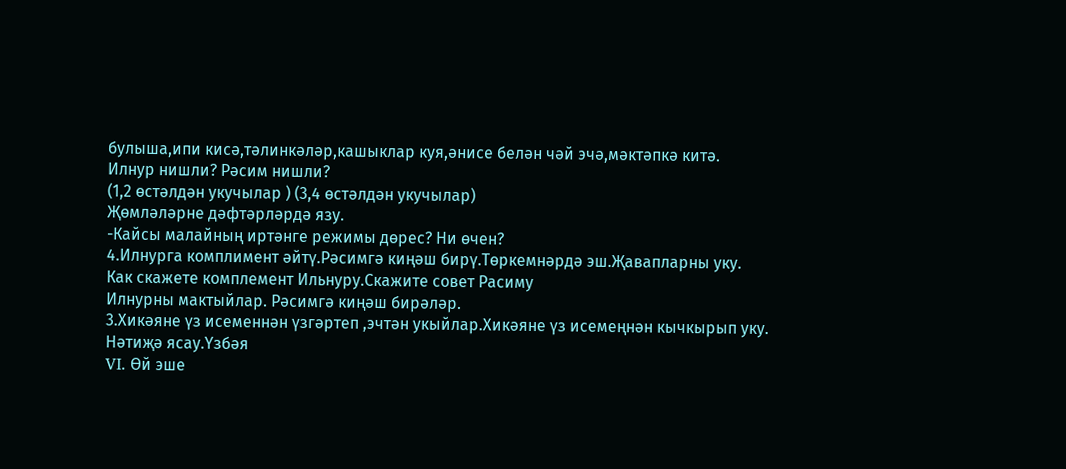булыша,ипи кисә,тәлинкәләр,кашыклар куя,әнисе белән чәй эчә,мәктәпкә китә.
Илнур нишли? Рәсим нишли?
(1,2 өстәлдән укучылар ) (3,4 өстәлдән укучылар)
Җөмләләрне дәфтәрләрдә язу.
-Кайсы малайның иртәнге режимы дөрес? Ни өчен?
4.Илнурга комплимент әйтү.Рәсимгә киңәш бирү.Төркемнәрдә эш.Җавапларны уку.
Как скажете комплемент Ильнуру.Скажите совет Расиму
Илнурны мактыйлар. Рәсимгә киңәш бирәләр.
3.Хикәяне үз исеменнән үзгәртеп ,эчтән укыйлар.Хикәяне үз исемеңнән кычкырып уку.
Нәтиҗә ясау.Үзбәя
VI. Өй эше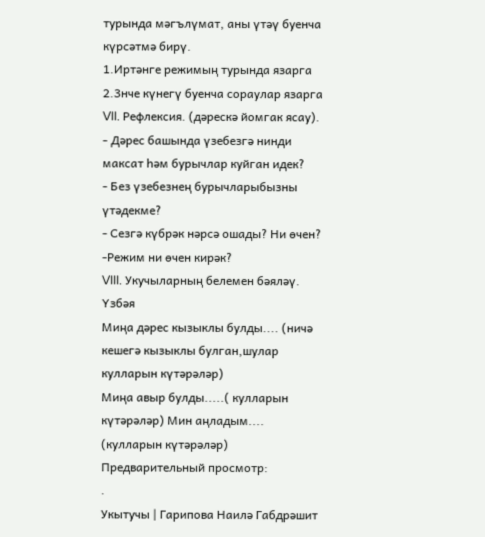турында мәгълүмат, аны үтәү буенча күрсәтмә бирү.
1.Иртәнге режимың турында язарга
2.3нче күнегү буенча сораулар язарга
VII. Рефлексия. (дәрескә йомгак ясау).
- Дәрес башында үзебезгә нинди максат һәм бурычлар куйган идек?
- Без үзебезнең бурычларыбызны үтәдекме?
- Сезгә күбрәк нәрсә ошады? Ни өчен?
-Режим ни өчен кирәк?
VIII. Укучыларның белемен бәяләү. Үзбәя
Миңа дәрес кызыклы булды.... (ничә кешегә кызыклы булган,шулар кулларын күтәрәләр)
Миңа авыр булды.....( кулларын күтәрәләр) Мин аңладым.... (кулларын күтәрәләр)
Предварительный просмотр:
.
Укытучы | Гарипова Наилә Габдрәшит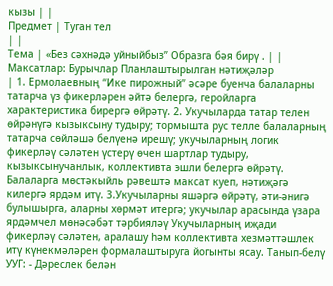кызы | |
Предмет | Туган тел
| |
Тема | «Без сәхнәдә уйныйбыз” Образга бәя бирү . | |
Максатлар: Бурычлар Планлаштырылган нәтиҗәләр
| 1. Ермолаевның “Ике пирожный” әсәре буенча балаларны татарча үз фикерләрен әйтә белергә, геройларга характеристика бирергә өйрәтү. 2. Укучыларда татар телен өйрәнүгә кызыксыну тудыру; тормышта рус телле балаларның татарча сөйләшә белүенә ирешү; укучыларның логик фикерләү сәләтен үстерү өчен шартлар тудыру, кызыксынучанлык, коллективта эшли белергә өйрәтү. Балаларга мөстәкыйль рәвештә максат куеп, нәтиҗәгә килергә ярдәм итү. 3.Укучыларны яшәргә өйрәтү, әти-әнигә булышырга, аларны хөрмәт итергә; укучылар арасында үзара ярдәмчел мөнәсәбәт тәрбияләү Укучыларның иҗади фикерләү сәләтен, аралашу һәм коллективта хезмәттәшлек итү күнекмәләрен формалаштыруга йогынты ясау. Танып-белү УУГ: - Дәреслек белән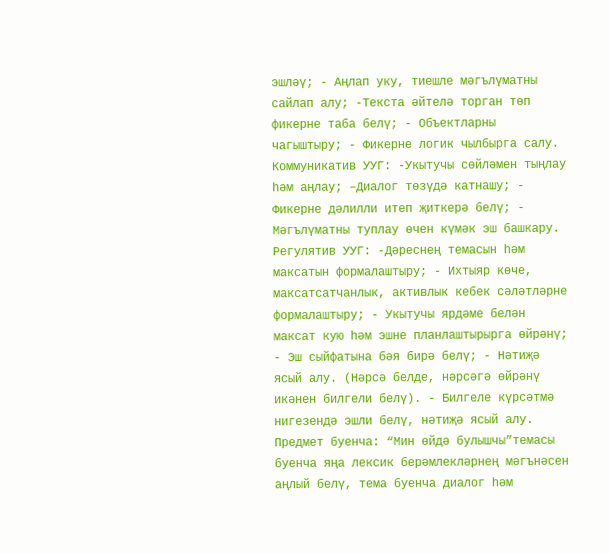эшләү; - Аңлап уку, тиешле мәгълүматны сайлап алу; -Текста әйтелә торган төп фикерне таба белү; - Объектларны чагыштыру; - Фикерне логик чылбырга салу. Коммуникатив УУГ: -Укытучы сөйләмен тыңлау һәм аңлау; –Диалог төзүдә катнашу; - Фикерне дәлилли итеп җиткерә белү; - Мәгълүматны туплау өчен күмәк эш башкару. Регулятив УУГ: -Дәреснең темасын һәм максатын формалаштыру; - Ихтыяр көче, максатсатчанлык, активлык кебек сәләтләрне формалаштыру; - Укытучы ярдәме белән максат кую һәм эшне планлаштырырга өйрәнү; - Эш сыйфатына бәя бирә белү; - Нәтиҗә ясый алу. (Нәрсә белде, нәрсәгә өйрәнү икәнен билгели белү). - Билгеле күрсәтмә нигезендә эшли белү, нәтиҗә ясый алу. Предмет буенча: “Мин өйдә булышчы”темасы буенча яңа лексик берәмлекләрнең мәгънәсен аңлый белү, тема буенча диалог һәм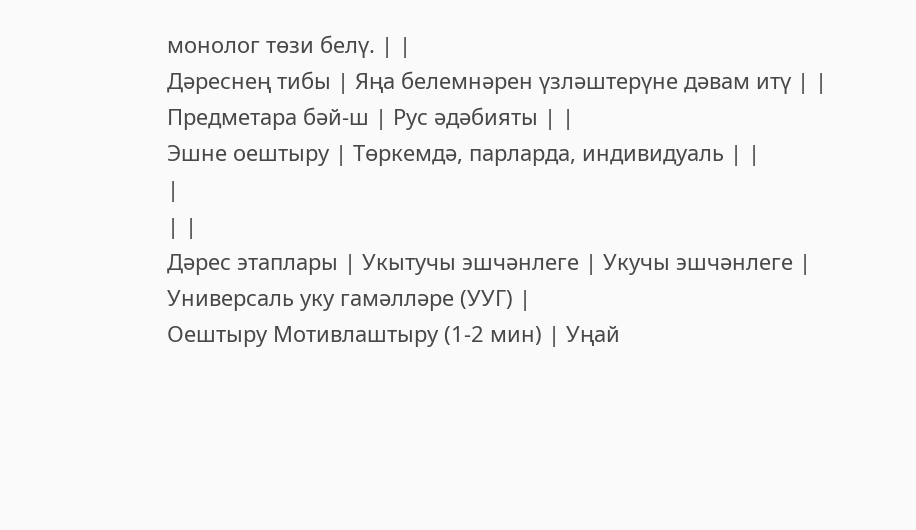монолог төзи белү. | |
Дәреснең тибы | Яңа белемнәрен үзләштерүне дәвам итү | |
Предметара бәй-ш | Рус әдәбияты | |
Эшне оештыру | Төркемдә, парларда, индивидуаль | |
|
| |
Дәрес этаплары | Укытучы эшчәнлеге | Укучы эшчәнлеге | Универсаль уку гамәлләре (УУГ) |
Оештыру Мотивлаштыру (1-2 мин) | Уңай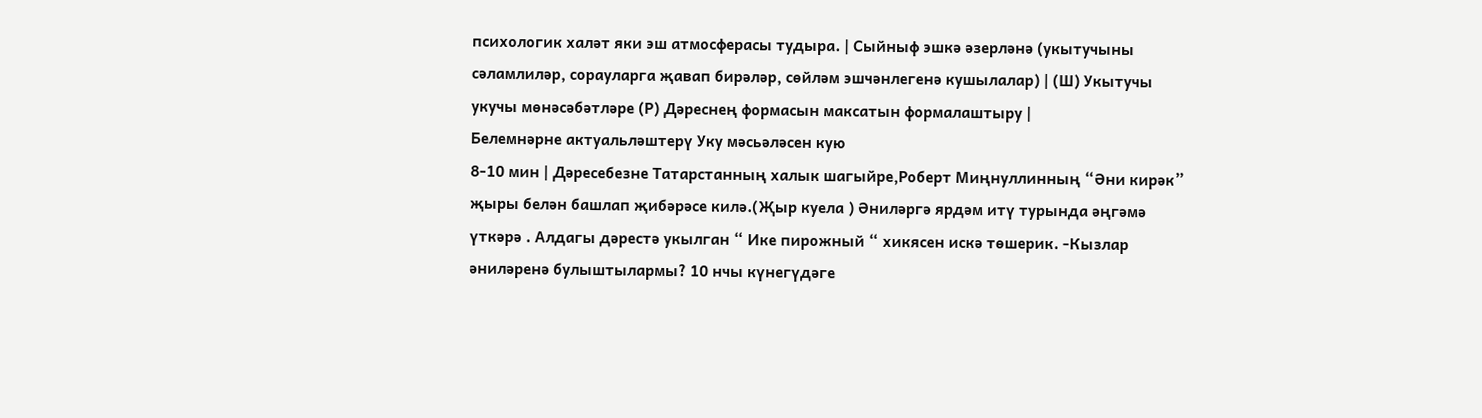психологик халәт яки эш атмосферасы тудыра. | Сыйныф эшкә әзерләнә (укытучыны сәламлиләр, сорауларга җавап бирәләр, сөйләм эшчәнлегенә кушылалар) | (Ш) Укытучы укучы мөнәсәбәтләре (Р) Дәреснең формасын максатын формалаштыру |
Белемнәрне актуальләштерү Уку мәсьәләсен кую
8-10 мин | Дәресебезне Татарстанның халык шагыйре,Роберт Миңнуллинның “Әни кирәк” җыры белән башлап җибәрәсе килә.(Җыр куела ) Әниләргә ярдәм итү турында әңгәмә үткәрә . Алдагы дәрестә укылган “ Ике пирожный “ хикясен искә төшерик. -Кызлар әниләренә булыштылармы? 10 нчы күнегүдәге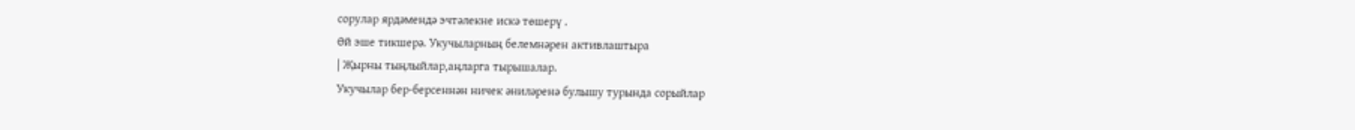сорулар ярдәмендә эчтәлекне искә төшерү .
Өй эше тикшерә. Укучыларның белемнәрен активлаштыра
| Җырны тыңлыйлар,аңларга тырышалар.
Укучылар бер-берсеннән ничек әниләренә булышу турында сорыйлар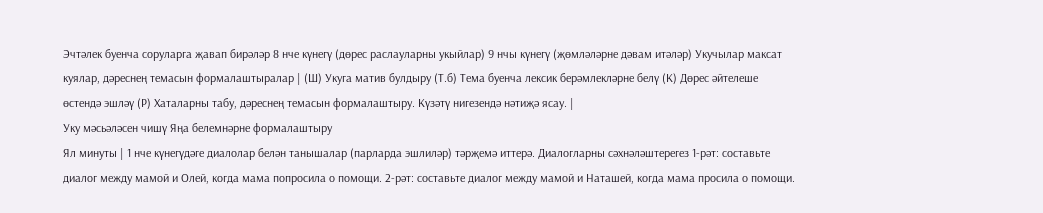Эчтәлек буенча соруларга җавап бирәләр 8 нче күнегү (дөрес раслауларны укыйлар) 9 нчы күнегү (җөмләләрне дәвам итәләр) Укучылар максат куялар, дәреснең темасын формалаштыралар | (Ш) Укуга матив булдыру (Т.б) Тема буенча лексик берәмлекләрне белү (К) Дөрес әйтелеше өстендә эшләү (Р) Хаталарны табу, дәреснең темасын формалаштыру. Күзәтү нигезендә нәтиҗә ясау. |
Уку мәсьәләсен чишү Яңа белемнәрне формалаштыру
Ял минуты | 1 нче күнегүдәге диалолар белән танышалар (парларда эшлиләр) тәрҗемә иттерә. Диалогларны сәхнәләштерегез 1-рәт: составьте диалог между мамой и Олей, когда мама попросила о помощи. 2-рәт: составьте диалог между мамой и Наташей, когда мама просила о помощи.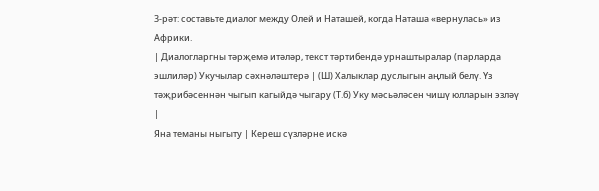3-рәт: составьте диалог между Олей и Наташей, когда Наташа «вернулась» из Африки.
| Диалогларгны тәрҗемә итәләр, текст тәртибендә урнаштыралар (парларда эшлиләр) Укучылар сәхнәләштерә | (Ш) Халыклар дуслыгын аңлый белү. Үз тәҗрибәсеннән чыгып кагыйдә чыгару (Т.б) Уку мәсьәләсен чишү юлларын эзләү |
Яна теманы ныгыту | Кереш сүзләрне искә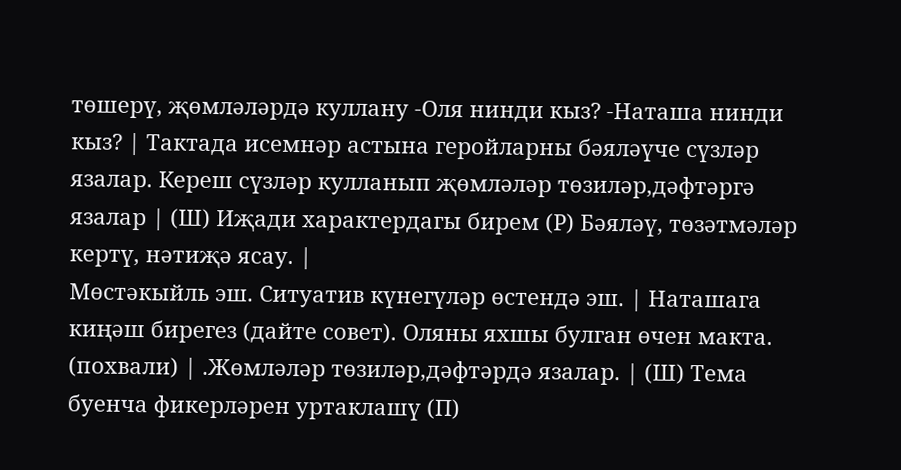төшерү, җөмләләрдә куллану -Оля нинди кыз? -Наташа нинди кыз? | Тактада исемнәр астына геройларны бәяләүче сүзләр язалар. Кереш сүзләр кулланып җөмләләр төзиләр,дәфтәргә язалар | (Ш) Иҗади характердагы бирем (Р) Бәяләү, төзәтмәләр кертү, нәтиҗә ясау. |
Мөстәкыйль эш. Ситуатив күнегүләр өстендә эш. | Наташага киңәш бирегез (дайте совет). Оляны яхшы булган өчен макта. (похвали) | .Жөмләләр төзиләр,дәфтәрдә язалар. | (Ш) Тема буенча фикерләрен уртаклашү (П)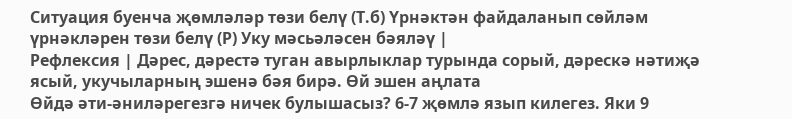Ситуация буенча җөмләләр төзи белү (Т.б) Үрнәктән файдаланып сөйләм үрнәкләрен төзи белү (Р) Уку мәсьәләсен бәяләү |
Рефлексия | Дәрес, дәрестә туган авырлыклар турында сорый, дәрескә нәтиҗә ясый, укучыларның эшенә бәя бирә. Өй эшен аңлата
Өйдә әти-әниләрегезгә ничек булышасыз? 6-7 җөмлә язып килегез. Яки 9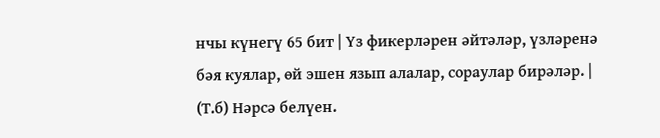нчы күнегү 65 бит | Үз фикерләрен әйтәләр, үзләренә бәя куялар, өй эшен язып алалар, сораулар бирәләр. |
(Т.б) Нәрсә белүен.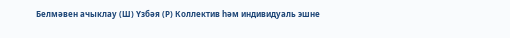Белмәвен ачыклау (Ш) Үзбәя (Р) Коллектив һәм индивидуаль эшне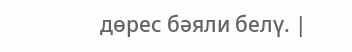дөрес бәяли белү. |